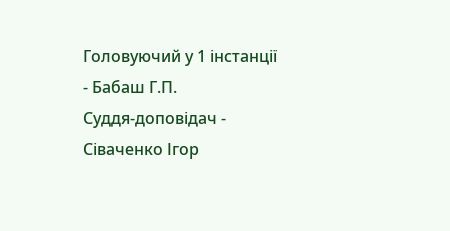Головуючий у 1 інстанції - Бабаш Г.П.
Суддя-доповідач - Сіваченко Ігор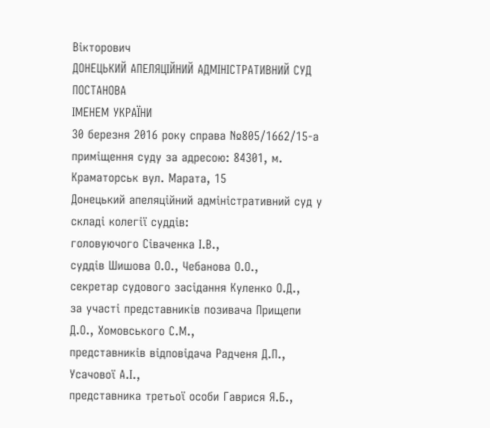Вікторович
ДОНЕЦЬКИЙ АПЕЛЯЦІЙНИЙ АДМІНІСТРАТИВНИЙ СУД
ПОСТАНОВА
ІМЕНЕМ УКРАЇНИ
30 березня 2016 року справа №805/1662/15-а
приміщення суду за адресою: 84301, м. Краматорськ вул. Марата, 15
Донецький апеляційний адміністративний суд у складі колегії суддів:
головуючого Сіваченка І.В.,
суддів Шишова О.О., Чебанова О.О.,
секретар судового засідання Куленко О.Д.,
за участі представників позивача Прищепи Д.О., Хомовського С.М.,
представників відповідача Радченя Д.П., Усачової А.І.,
представника третьої особи Гаврися Я.Б.,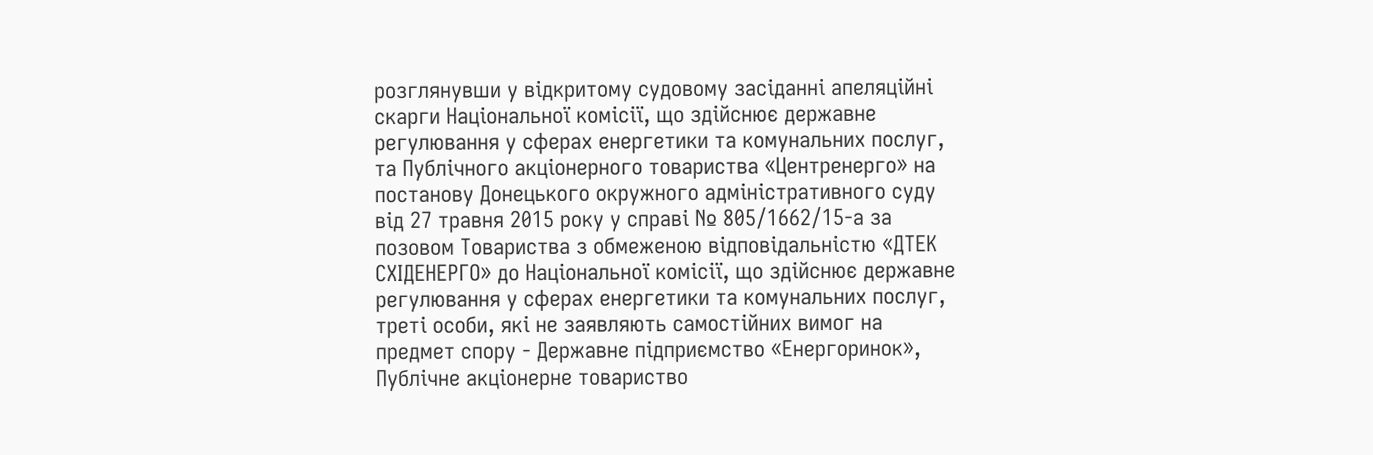розглянувши у відкритому судовому засіданні апеляційні скарги Національної комісії, що здійснює державне регулювання у сферах енергетики та комунальних послуг, та Публічного акціонерного товариства «Центренерго» на постанову Донецького окружного адміністративного суду від 27 травня 2015 року у справі № 805/1662/15-а за позовом Товариства з обмеженою відповідальністю «ДТЕК СХІДЕНЕРГО» до Національної комісії, що здійснює державне регулювання у сферах енергетики та комунальних послуг, треті особи, які не заявляють самостійних вимог на предмет спору - Державне підприємство «Енергоринок», Публічне акціонерне товариство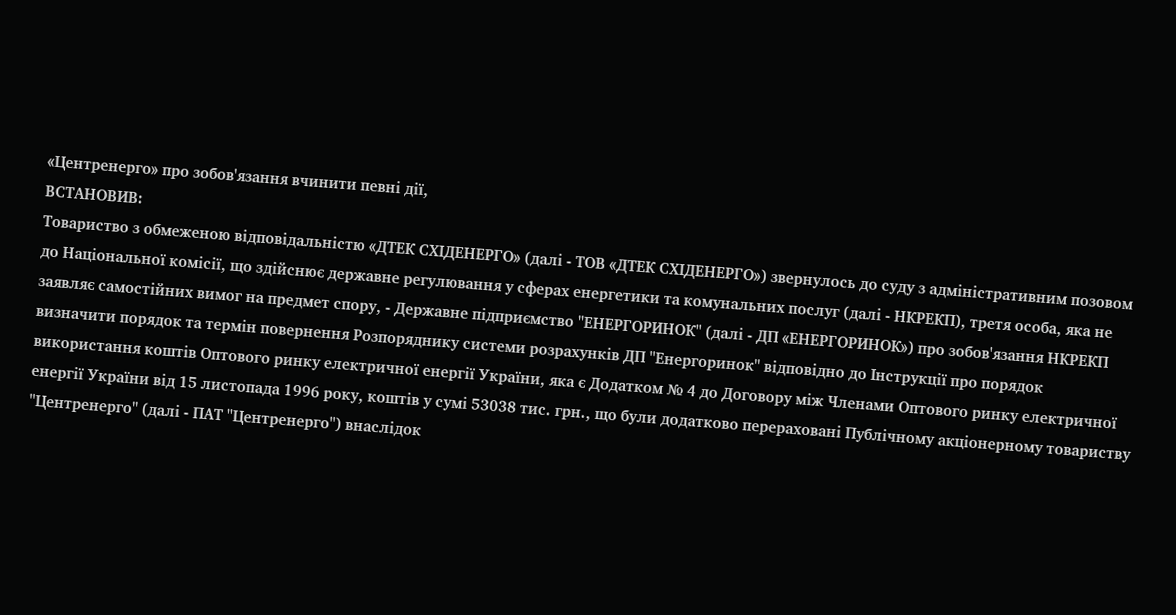«Центренерго» про зобов'язання вчинити певні дії,
ВСТАНОВИВ:
Товариство з обмеженою відповідальністю «ДТЕК СХІДЕНЕРГО» (далі - ТОВ «ДТЕК СХІДЕНЕРГО») звернулось до суду з адміністративним позовом до Національної комісії, що здійснює державне регулювання у сферах енергетики та комунальних послуг (далі - НКРЕКП), третя особа, яка не заявляє самостійних вимог на предмет спору, - Державне підприємство "ЕНЕРГОРИНОК" (далі - ДП «ЕНЕРГОРИНОК») про зобов'язання НКРЕКП визначити порядок та термін повернення Розпоряднику системи розрахунків ДП "Енергоринок" відповідно до Інструкції про порядок використання коштів Оптового ринку електричної енергії України, яка є Додатком № 4 до Договору між Членами Оптового ринку електричної енергії України від 15 листопада 1996 року, коштів у сумі 53038 тис. грн., що були додатково перераховані Публічному акціонерному товариству "Центренерго" (далі - ПАТ "Центренерго") внаслідок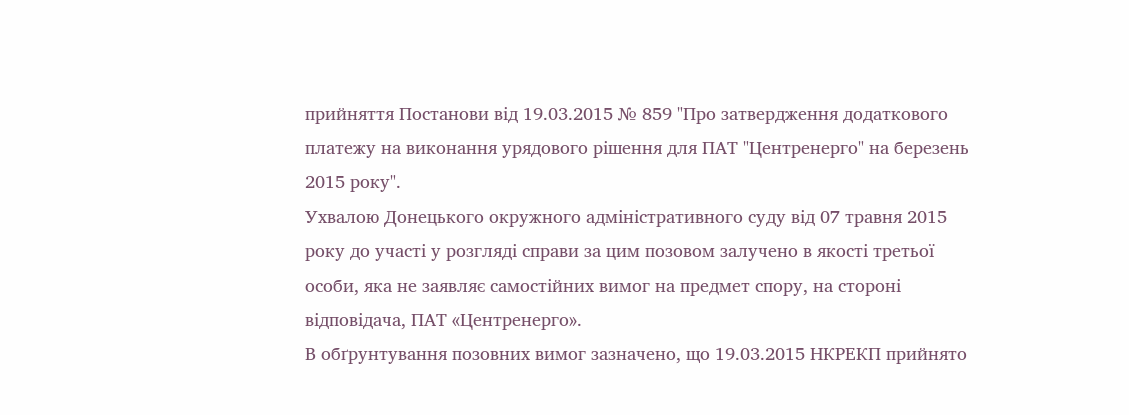прийняття Постанови від 19.03.2015 № 859 "Про затвердження додаткового платежу на виконання урядового рішення для ПАТ "Центренерго" на березень 2015 року".
Ухвалою Донецького окружного адміністративного суду від 07 травня 2015 року до участі у розгляді справи за цим позовом залучено в якості третьої особи, яка не заявляє самостійних вимог на предмет спору, на стороні відповідача, ПАТ «Центренерго».
В обґрунтування позовних вимог зазначено, що 19.03.2015 НКРЕКП прийнято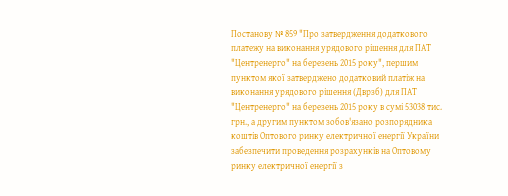Постанову № 859 "Про затвердження додаткового платежу на виконання урядового рішення для ПАТ "Центренерго" на березень 2015 року", першим пунктом якої затверджено додатковий платіж на виконання урядового рішення (Дврзб) для ПАТ "Центренерго" на березень 2015 року в сумі 53038 тис. грн., а другим пунктом зобов'язано розпорядника коштів Оптового ринку електричної енергії України забезпечити проведення розрахунків на Оптовому ринку електричної енергії з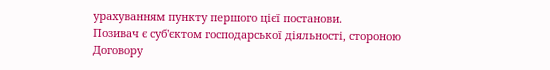урахуванням пункту першого цієї постанови.
Позивач є суб'єктом господарської діяльності, стороною Договору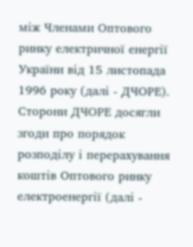між Членами Оптового ринку електричної енергії України від 15 листопада 1996 року (далі - ДЧОРЕ).
Сторони ДЧОРЕ досягли згоди про порядок розподілу і перерахування коштів Оптового ринку електроенергії (далі -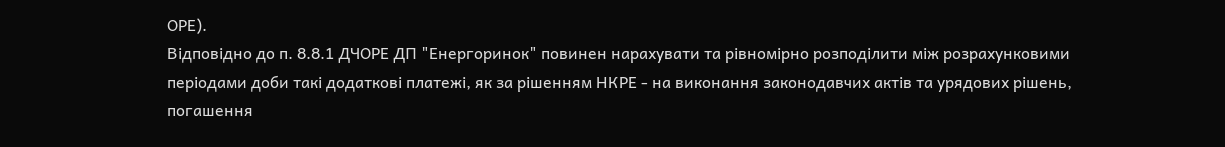ОРЕ).
Відповідно до п. 8.8.1 ДЧОРЕ ДП "Енергоринок" повинен нарахувати та рівномірно розподілити між розрахунковими періодами доби такі додаткові платежі, як за рішенням НКРЕ - на виконання законодавчих актів та урядових рішень, погашення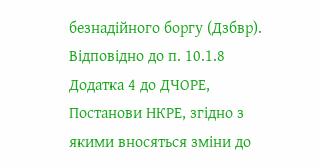безнадійного боргу (Дзбвр). Відповідно до п. 10.1.8 Додатка 4 до ДЧОРЕ, Постанови НКРЕ, згідно з якими вносяться зміни до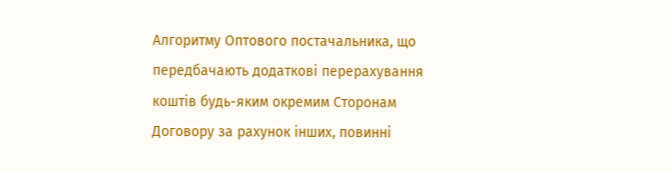Алгоритму Оптового постачальника, що передбачають додаткові перерахування коштів будь-яким окремим Сторонам Договору за рахунок інших, повинні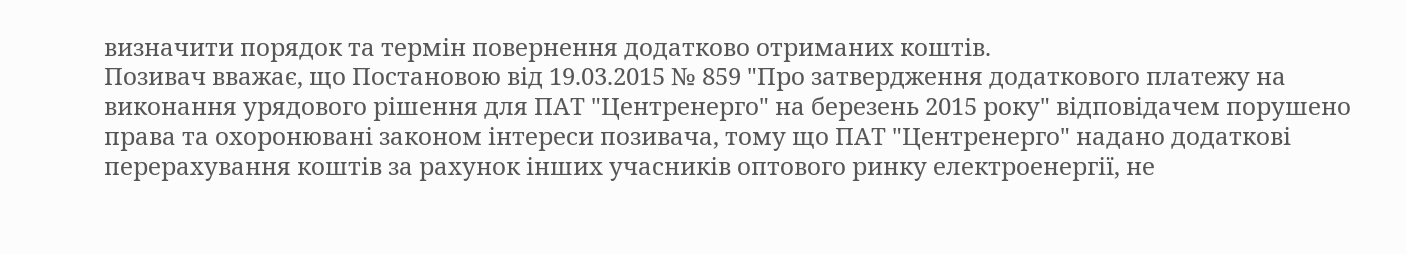визначити порядок та термін повернення додатково отриманих коштів.
Позивач вважає, що Постановою від 19.03.2015 № 859 "Про затвердження додаткового платежу на виконання урядового рішення для ПАТ "Центренерго" на березень 2015 року" відповідачем порушено права та охоронювані законом інтереси позивача, тому що ПАТ "Центренерго" надано додаткові перерахування коштів за рахунок інших учасників оптового ринку електроенергії, не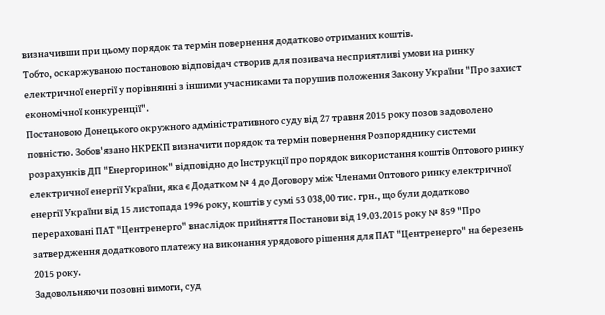визначивши при цьому порядок та термін повернення додатково отриманих коштів.
Тобто, оскаржуваною постановою відповідач створив для позивача несприятливі умови на ринку електричної енергії у порівнянні з іншими учасниками та порушив положення Закону України "Про захист економічної конкуренції".
Постановою Донецького окружного адміністративного суду від 27 травня 2015 року позов задоволено повністю. Зобов'язано НКРЕКП визначити порядок та термін повернення Розпоряднику системи розрахунків ДП "Енергоринок" відповідно до Інструкції про порядок використання коштів Оптового ринку електричної енергії України, яка є Додатком № 4 до Договору між Членами Оптового ринку електричної енергії України від 15 листопада 1996 року, коштів у сумі 53 038,00 тис. грн., що були додатково перераховані ПАТ "Центренерго" внаслідок прийняття Постанови від 19.03.2015 року № 859 "Про затвердження додаткового платежу на виконання урядового рішення для ПАТ "Центренерго" на березень 2015 року.
Задовольняючи позовні вимоги, суд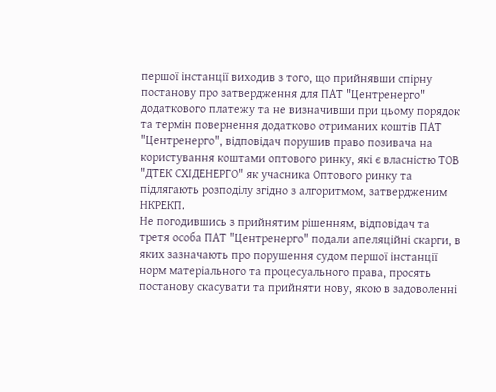першої інстанції виходив з того, що прийнявши спірну постанову про затвердження для ПАТ "Центренерго" додаткового платежу та не визначивши при цьому порядок та термін повернення додатково отриманих коштів ПАТ "Центренерго", відповідач порушив право позивача на користування коштами оптового ринку, які є власністю ТОВ "ДТЕК СХІДЕНЕРГО" як учасника Оптового ринку та підлягають розподілу згідно з алгоритмом, затвердженим НКРЕКП.
Не погодившись з прийнятим рішенням, відповідач та третя особа ПАТ "Центренерго" подали апеляційні скарги, в яких зазначають про порушення судом першої інстанції норм матеріального та процесуального права, просять постанову скасувати та прийняти нову, якою в задоволенні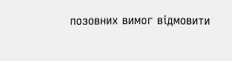позовних вимог відмовити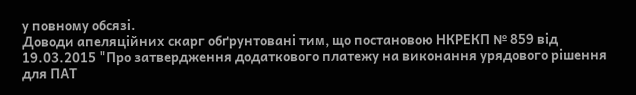у повному обсязі.
Доводи апеляційних скарг обґрунтовані тим, що постановою НКРЕКП № 859 від 19.03.2015 "Про затвердження додаткового платежу на виконання урядового рішення для ПАТ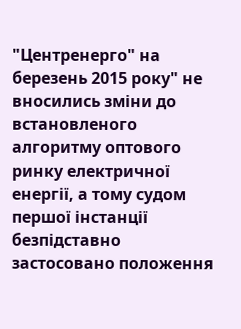"Центренерго" на березень 2015 року" не вносились зміни до встановленого алгоритму оптового ринку електричної енергії, а тому судом першої інстанції безпідставно застосовано положення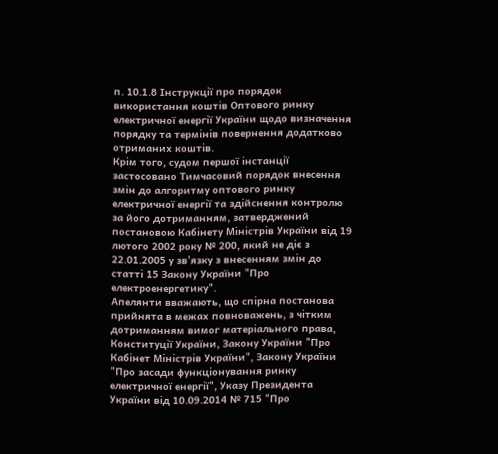п. 10.1.8 Інструкції про порядок використання коштів Оптового ринку електричної енергії України щодо визначення порядку та термінів повернення додатково отриманих коштів.
Крім того, судом першої інстанції застосовано Тимчасовий порядок внесення змін до алгоритму оптового ринку електричної енергії та здійснення контролю за його дотриманням, затверджений постановою Кабінету Міністрів України від 19 лютого 2002 року № 200, який не діє з 22.01.2005 у зв'язку з внесенням змін до статті 15 Закону України "Про електроенергетику".
Апелянти вважають, що спірна постанова прийнята в межах повноважень, з чітким дотриманням вимог матеріального права, Конституції України, Закону України "Про Кабінет Міністрів України", Закону України "Про засади функціонування ринку електричної енергії", Указу Президента України від 10.09.2014 № 715 "Про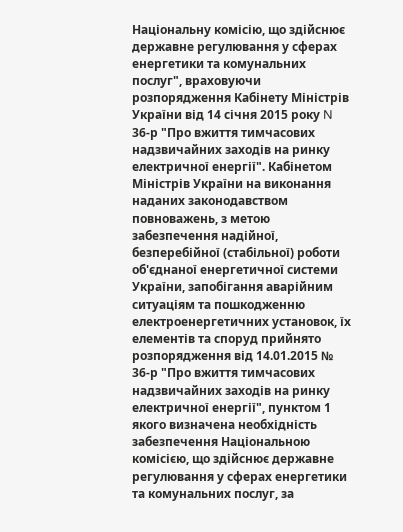Національну комісію, що здійснює державне регулювання у сферах енергетики та комунальних послуг", враховуючи розпорядження Кабінету Міністрів України від 14 січня 2015 року N 36-р "Про вжиття тимчасових надзвичайних заходів на ринку електричної енергії". Кабінетом Міністрів України на виконання наданих законодавством повноважень, з метою забезпечення надійної, безперебійної (стабільної) роботи об'єднаної енергетичної системи України, запобігання аварійним ситуаціям та пошкодженню електроенергетичних установок, їх елементів та споруд прийнято розпорядження від 14.01.2015 № 36-р "Про вжиття тимчасових надзвичайних заходів на ринку електричної енергії", пунктом 1 якого визначена необхідність забезпечення Національною комісією, що здійснює державне регулювання у сферах енергетики та комунальних послуг, за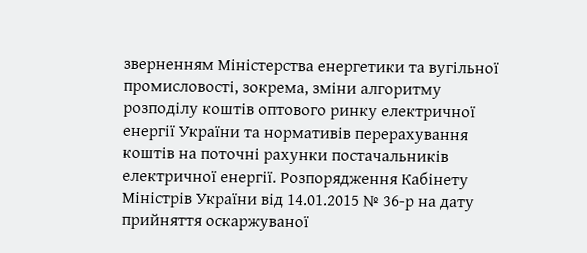зверненням Міністерства енергетики та вугільної промисловості, зокрема, зміни алгоритму розподілу коштів оптового ринку електричної енергії України та нормативів перерахування коштів на поточні рахунки постачальників електричної енергії. Розпорядження Кабінету Міністрів України від 14.01.2015 № 36-р на дату прийняття оскаржуваної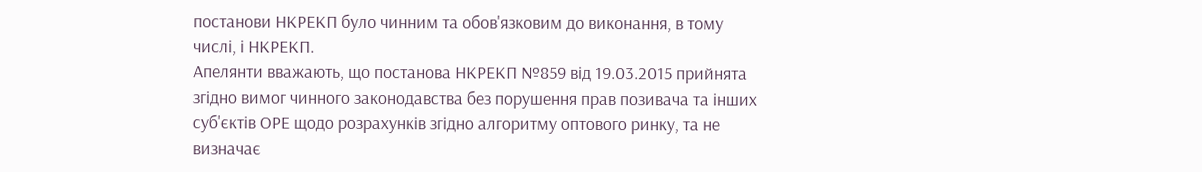постанови НКРЕКП було чинним та обов'язковим до виконання, в тому числі, і НКРЕКП.
Апелянти вважають, що постанова НКРЕКП №859 від 19.03.2015 прийнята згідно вимог чинного законодавства без порушення прав позивача та інших суб'єктів ОРЕ щодо розрахунків згідно алгоритму оптового ринку, та не визначає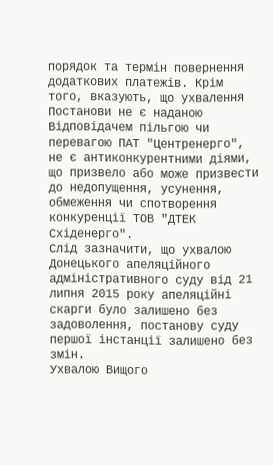порядок та термін повернення додаткових платежів. Крім того, вказують, що ухвалення Постанови не є наданою Відповідачем пільгою чи перевагою ПАТ "Центренерго", не є антиконкурентними діями, що призвело або може призвести до недопущення, усунення, обмеження чи спотворення конкуренції ТОВ "ДТЕК Східенерго".
Слід зазначити, що ухвалою Донецького апеляційного адміністративного суду від 21 липня 2015 року апеляційні скарги було залишено без задоволення, постанову суду першої інстанції залишено без змін.
Ухвалою Вищого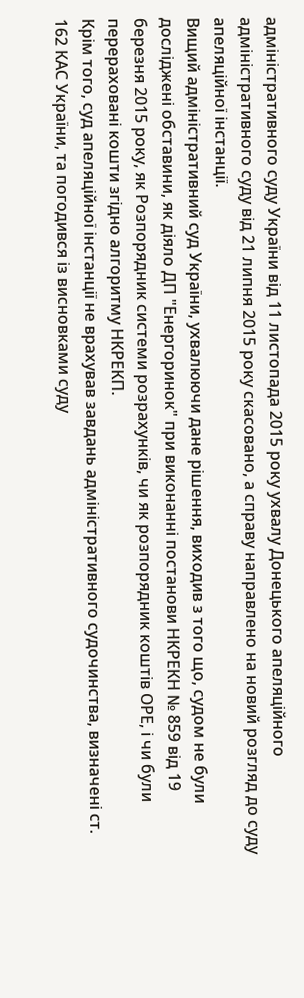адміністративного суду України від 11 листопада 2015 року ухвалу Донецького апеляційного адміністративного суду від 21 липня 2015 року скасовано, а справу направлено на новий розгляд до суду апеляційної інстанції.
Вищий адміністративний суд України, ухвалюючи дане рішення, виходив з того що, судом не були досліджені обставини, як діяло ДП "Енергоринок" при виконанні постанови НКРЕКН № 859 від 19 березня 2015 року, як Розпорядник системи розрахунків, чи як розпорядник коштів ОРЕ, і чи були перераховані кошти згідно алгоритму НКРЕКП.
Крім того, суд апеляційної інстанції не врахував завдань адміністративного судочинства, визначені ст. 162 КАС України, та погодився із висновками суду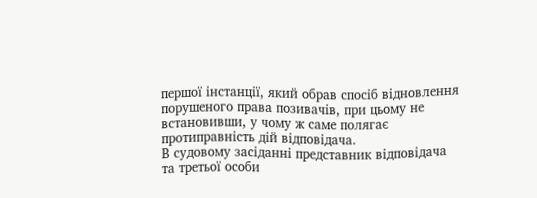першої інстанції, який обрав спосіб відновлення порушеного права позивачів, при цьому не встановивши, у чому ж саме полягає протиправність дій відповідача.
В судовому засіданні представник відповідача та третьої особи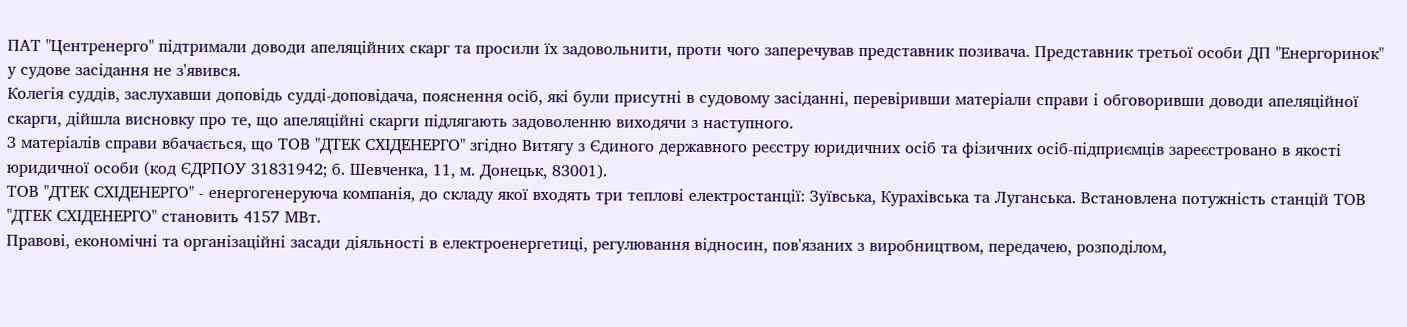ПАТ "Центренерго" підтримали доводи апеляційних скарг та просили їх задовольнити, проти чого заперечував представник позивача. Представник третьої особи ДП "Енергоринок" у судове засідання не з'явився.
Колегія суддів, заслухавши доповідь судді-доповідача, пояснення осіб, які були присутні в судовому засіданні, перевіривши матеріали справи і обговоривши доводи апеляційної скарги, дійшла висновку про те, що апеляційні скарги підлягають задоволенню виходячи з наступного.
З матеріалів справи вбачається, що ТОВ "ДТЕК СХІДЕНЕРГО" згідно Витягу з Єдиного державного реєстру юридичних осіб та фізичних осіб-підприємців зареєстровано в якості юридичної особи (код ЄДРПОУ 31831942; б. Шевченка, 11, м. Донецьк, 83001).
ТОВ "ДТЕК СХІДЕНЕРГО" - енергогенеруюча компанія, до складу якої входять три теплові електростанції: Зуївська, Курахівська та Луганська. Встановлена потужність станцій ТОВ "ДТЕК СХІДЕНЕРГО" становить 4157 МВт.
Правові, економічні та організаційні засади діяльності в електроенергетиці, регулювання відносин, пов'язаних з виробництвом, передачею, розподілом,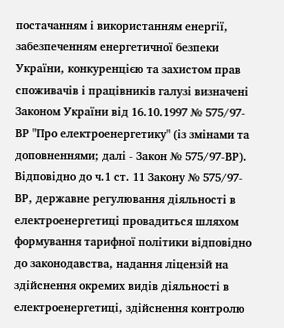постачанням і використанням енергії, забезпеченням енергетичної безпеки України, конкуренцією та захистом прав споживачів і працівників галузі визначені Законом України від 16.10.1997 № 575/97-ВР "Про електроенергетику" (із змінами та доповненнями; далі - Закон № 575/97-ВР).
Відповідно до ч.1 ст. 11 Закону № 575/97-ВР, державне регулювання діяльності в електроенергетиці провадиться шляхом формування тарифної політики відповідно до законодавства, надання ліцензій на здійснення окремих видів діяльності в електроенергетиці, здійснення контролю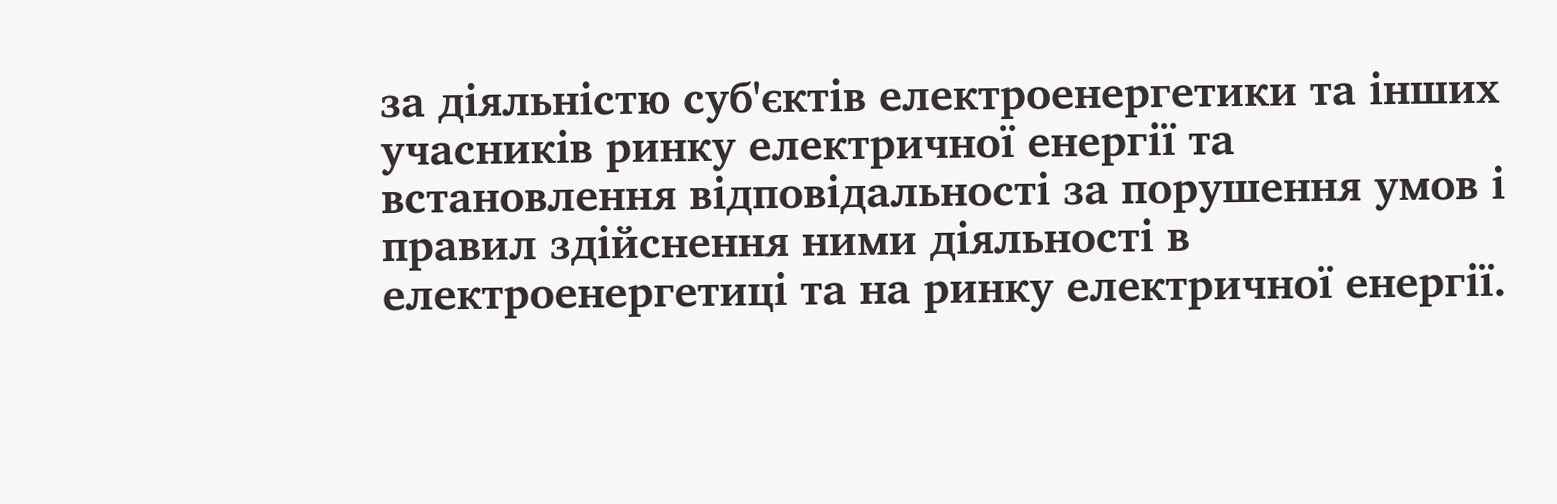за діяльністю суб'єктів електроенергетики та інших учасників ринку електричної енергії та встановлення відповідальності за порушення умов і правил здійснення ними діяльності в електроенергетиці та на ринку електричної енергії.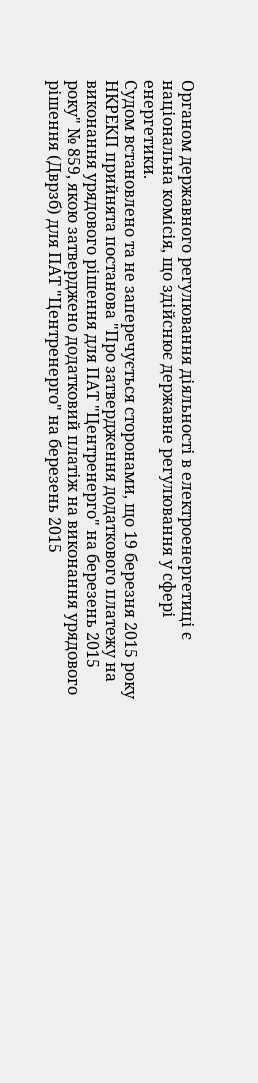Органом державного регулювання діяльності в електроенергетиці є національна комісія, що здійснює державне регулювання у сфері енергетики.
Судом встановлено та не заперечується сторонами, що 19 березня 2015 року НКРЕКП прийнята постанова "Про затвердження додаткового платежу на виконання урядового рішення для ПАТ "Центренерго" на березень 2015 року" № 859, якою затверджено додатковий платіж на виконання урядового рішення (Дврзб) для ПАТ "Центренерго" на березень 2015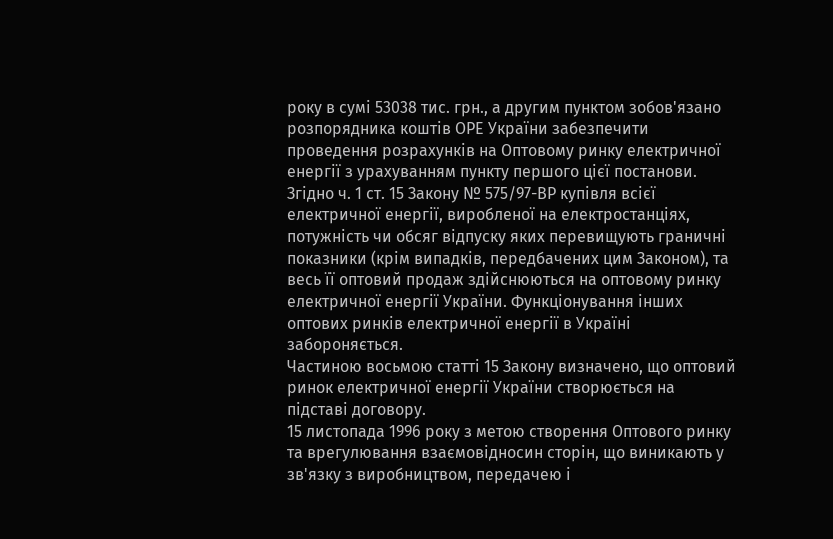року в сумі 53038 тис. грн., а другим пунктом зобов'язано розпорядника коштів ОРЕ України забезпечити проведення розрахунків на Оптовому ринку електричної енергії з урахуванням пункту першого цієї постанови.
Згідно ч. 1 ст. 15 Закону № 575/97-ВР купівля всієї електричної енергії, виробленої на електростанціях, потужність чи обсяг відпуску яких перевищують граничні показники (крім випадків, передбачених цим Законом), та весь її оптовий продаж здійснюються на оптовому ринку електричної енергії України. Функціонування інших оптових ринків електричної енергії в Україні забороняється.
Частиною восьмою статті 15 Закону визначено, що оптовий ринок електричної енергії України створюється на підставі договору.
15 листопада 1996 року з метою створення Оптового ринку та врегулювання взаємовідносин сторін, що виникають у зв'язку з виробництвом, передачею і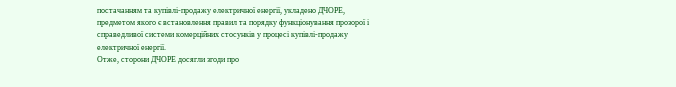постачанням та купівлі-продажу електричної енергії, укладено ДЧОРЕ, предметом якого є встановлення правил та порядку функціонування прозорої і справедливої системи комерційних стосунків у процесі купівлі-продажу електричної енергії.
Отже, сторони ДЧОРЕ досягли згоди про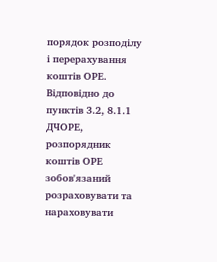порядок розподілу і перерахування коштів ОРЕ.
Відповідно до пунктів 3.2, 8.1.1 ДЧОРЕ, розпорядник коштів ОРЕ зобов'язаний розраховувати та нараховувати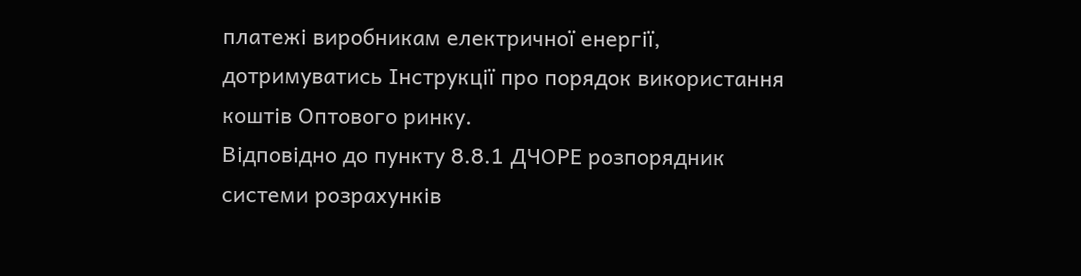платежі виробникам електричної енергії, дотримуватись Інструкції про порядок використання коштів Оптового ринку.
Відповідно до пункту 8.8.1 ДЧОРЕ розпорядник системи розрахунків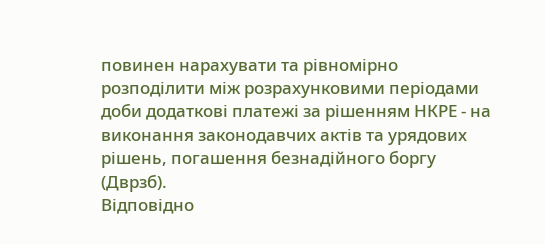повинен нарахувати та рівномірно розподілити між розрахунковими періодами доби додаткові платежі за рішенням НКРЕ - на виконання законодавчих актів та урядових рішень, погашення безнадійного боргу (Дврзб).
Відповідно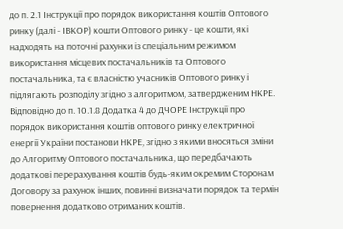до п. 2.1 Інструкції про порядок використання коштів Оптового ринку (далі - ІВКОР) кошти Оптового ринку - це кошти, які надходять на поточні рахунки із спеціальним режимом використання місцевих постачальників та Оптового постачальника, та є власністю учасників Оптового ринку і підлягають розподілу згідно з алгоритмом, затвердженим НКРЕ.
Відповідно до п. 10.1.8 Додатка 4 до ДЧОРЕ Інструкції про порядок використання коштів оптового ринку електричної енергії України постанови НКРЕ, згідно з якими вносяться зміни до Алгоритму Оптового постачальника, що передбачають додаткові перерахування коштів будь-яким окремим Сторонам Договору за рахунок інших, повинні визначати порядок та термін повернення додатково отриманих коштів.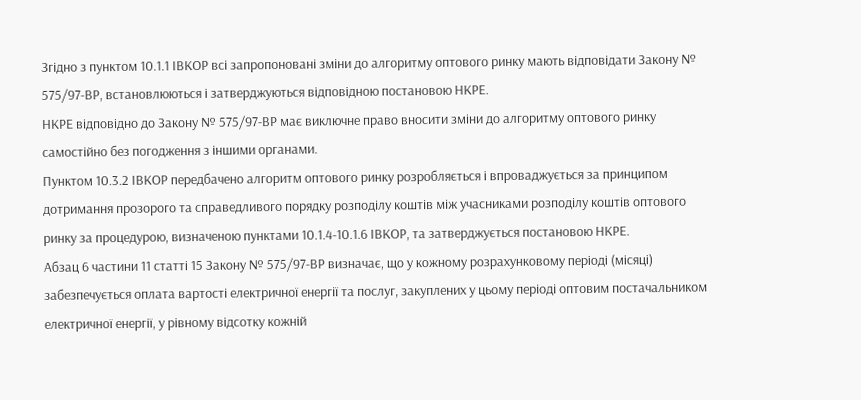Згідно з пунктом 10.1.1 ІВКОР всі запропоновані зміни до алгоритму оптового ринку мають відповідати Закону № 575/97-ВР, встановлюються і затверджуються відповідною постановою НКРЕ.
НКРЕ відповідно до Закону № 575/97-ВР має виключне право вносити зміни до алгоритму оптового ринку самостійно без погодження з іншими органами.
Пунктом 10.3.2 ІВКОР передбачено алгоритм оптового ринку розробляється і впроваджується за принципом дотримання прозорого та справедливого порядку розподілу коштів між учасниками розподілу коштів оптового ринку за процедурою, визначеною пунктами 10.1.4-10.1.6 ІВКОР, та затверджується постановою НКРЕ.
Абзац 6 частини 11 статті 15 Закону № 575/97-ВР визначає, що у кожному розрахунковому періоді (місяці) забезпечується оплата вартості електричної енергії та послуг, закуплених у цьому періоді оптовим постачальником електричної енергії, у рівному відсотку кожній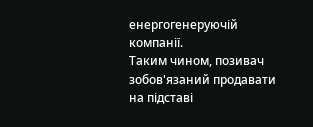енергогенеруючій компанії.
Таким чином, позивач зобов'язаний продавати на підставі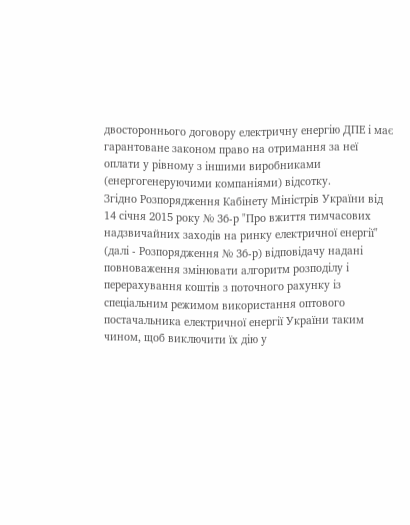двостороннього договору електричну енергію ДПЕ і має гарантоване законом право на отримання за неї оплати у рівному з іншими виробниками (енергогенеруючими компаніями) відсотку.
Згідно Розпорядження Кабінету Міністрів України від 14 січня 2015 року № 36-р "Про вжиття тимчасових надзвичайних заходів на ринку електричної енергії" (далі - Розпорядження № 36-р) відповідачу надані повноваження змінювати алгоритм розподілу і перерахування коштів з поточного рахунку із спеціальним режимом використання оптового постачальника електричної енергії України таким чином, щоб виключити їх дію у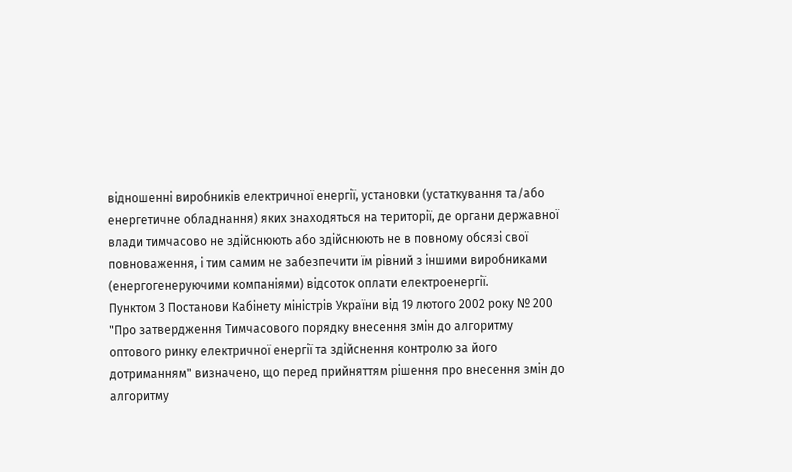відношенні виробників електричної енергії, установки (устаткування та/або енергетичне обладнання) яких знаходяться на території, де органи державної влади тимчасово не здійснюють або здійснюють не в повному обсязі свої повноваження, і тим самим не забезпечити їм рівний з іншими виробниками (енергогенеруючими компаніями) відсоток оплати електроенергії.
Пунктом 3 Постанови Кабінету міністрів України від 19 лютого 2002 року № 200 "Про затвердження Тимчасового порядку внесення змін до алгоритму оптового ринку електричної енергії та здійснення контролю за його дотриманням" визначено, що перед прийняттям рішення про внесення змін до алгоритму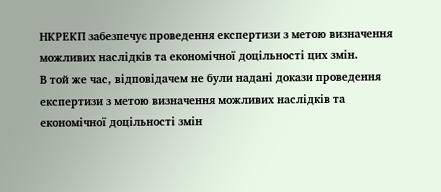НКРЕКП забезпечує проведення експертизи з метою визначення можливих наслідків та економічної доцільності цих змін.
В той же час, відповідачем не були надані докази проведення експертизи з метою визначення можливих наслідків та економічної доцільності змін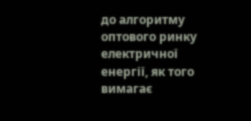до алгоритму оптового ринку електричної енергії, як того вимагає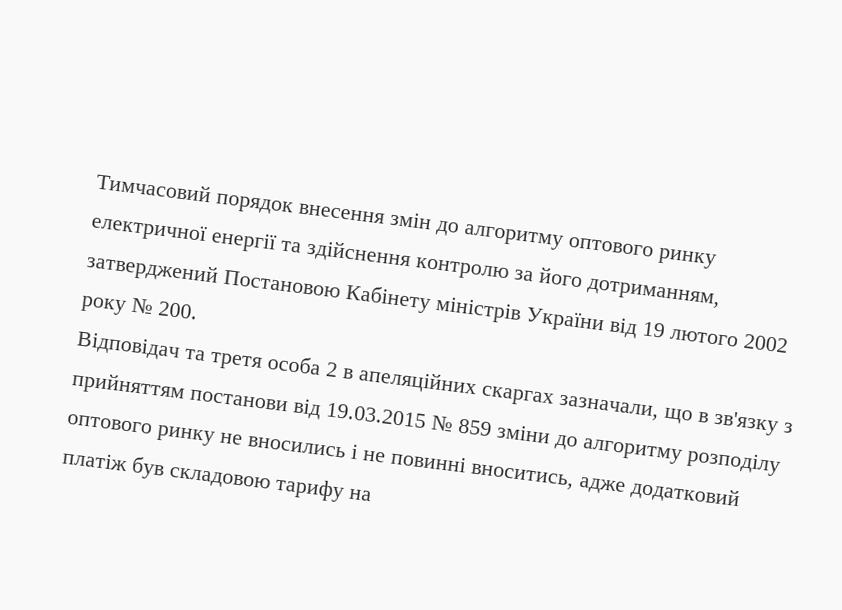Тимчасовий порядок внесення змін до алгоритму оптового ринку електричної енергії та здійснення контролю за його дотриманням, затверджений Постановою Кабінету міністрів України від 19 лютого 2002 року № 200.
Відповідач та третя особа 2 в апеляційних скаргах зазначали, що в зв'язку з прийняттям постанови від 19.03.2015 № 859 зміни до алгоритму розподілу оптового ринку не вносились і не повинні вноситись, адже додатковий платіж був складовою тарифу на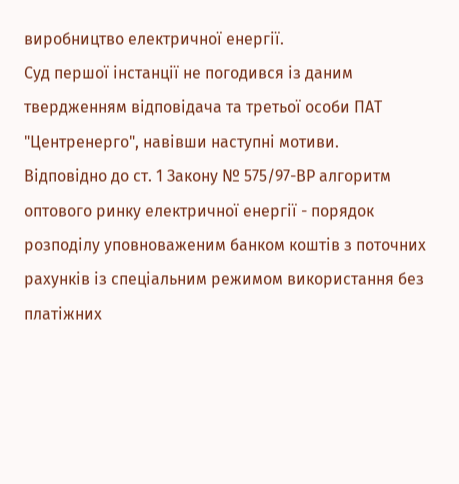виробництво електричної енергії.
Суд першої інстанції не погодився із даним твердженням відповідача та третьої особи ПАТ "Центренерго", навівши наступні мотиви.
Відповідно до ст. 1 Закону № 575/97-ВР алгоритм оптового ринку електричної енергії - порядок розподілу уповноваженим банком коштів з поточних рахунків із спеціальним режимом використання без платіжних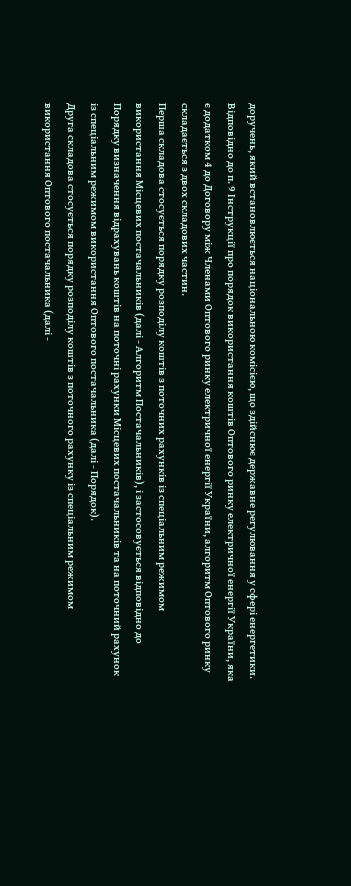доручень, який встановлюється національною комісією, що здійснює державне регулювання у сфері енергетики.
Відповідно до п. 9 Інструкції про порядок використання коштів Оптового ринку електричної енергії України, яка є додатком 4 до Договору між Членами Оптового ринку електричної енергії України, алгоритм Оптового ринку складається з двох складових частин.
Перша складова стосується порядку розподілу коштів з поточних рахунків із спеціальним режимом використання Місцевих постачальників (далі - Алгоритм Постачальників), і застосовується відповідно до Порядку визначення відрахувань коштів на поточні рахунки Місцевих постачальників та на поточний рахунок із спеціальним режимом використання Оптового постачальника (далі - Порядок).
Друга складова стосується порядку розподілу коштів з поточного рахунку із спеціальним режимом використання Оптового постачальника (далі -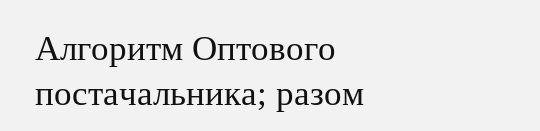Алгоритм Оптового постачальника; разом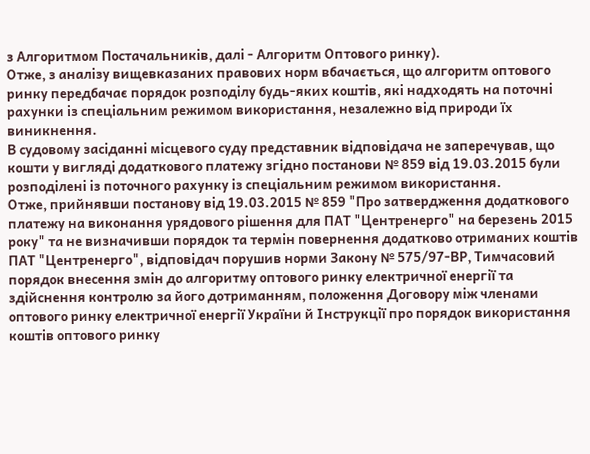з Алгоритмом Постачальників, далі - Алгоритм Оптового ринку).
Отже, з аналізу вищевказаних правових норм вбачається, що алгоритм оптового ринку передбачає порядок розподілу будь-яких коштів, які надходять на поточні рахунки із спеціальним режимом використання, незалежно від природи їх виникнення.
В судовому засіданні місцевого суду представник відповідача не заперечував, що кошти у вигляді додаткового платежу згідно постанови № 859 від 19.03.2015 були розподілені із поточного рахунку із спеціальним режимом використання.
Отже, прийнявши постанову від 19.03.2015 № 859 "Про затвердження додаткового платежу на виконання урядового рішення для ПАТ "Центренерго" на березень 2015 року" та не визначивши порядок та термін повернення додатково отриманих коштів ПАТ "Центренерго", відповідач порушив норми Закону № 575/97-ВР, Тимчасовий порядок внесення змін до алгоритму оптового ринку електричної енергії та здійснення контролю за його дотриманням, положення Договору між членами оптового ринку електричної енергії України й Інструкції про порядок використання коштів оптового ринку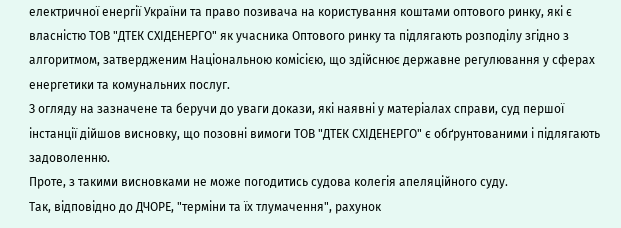електричної енергії України та право позивача на користування коштами оптового ринку, які є власністю ТОВ "ДТЕК СХІДЕНЕРГО" як учасника Оптового ринку та підлягають розподілу згідно з алгоритмом, затвердженим Національною комісією, що здійснює державне регулювання у сферах енергетики та комунальних послуг.
З огляду на зазначене та беручи до уваги докази, які наявні у матеріалах справи, суд першої інстанції дійшов висновку, що позовні вимоги ТОВ "ДТЕК СХІДЕНЕРГО" є обґрунтованими і підлягають задоволенню.
Проте, з такими висновками не може погодитись судова колегія апеляційного суду.
Так, відповідно до ДЧОРЕ, "терміни та їх тлумачення", рахунок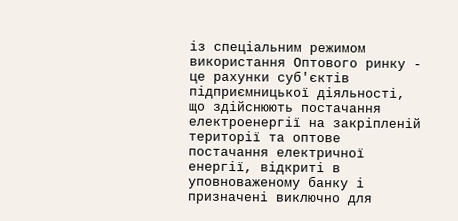із спеціальним режимом використання Оптового ринку - це рахунки суб'єктів підприємницької діяльності, що здійснюють постачання електроенергії на закріпленій території та оптове постачання електричної енергії, відкриті в уповноваженому банку і призначені виключно для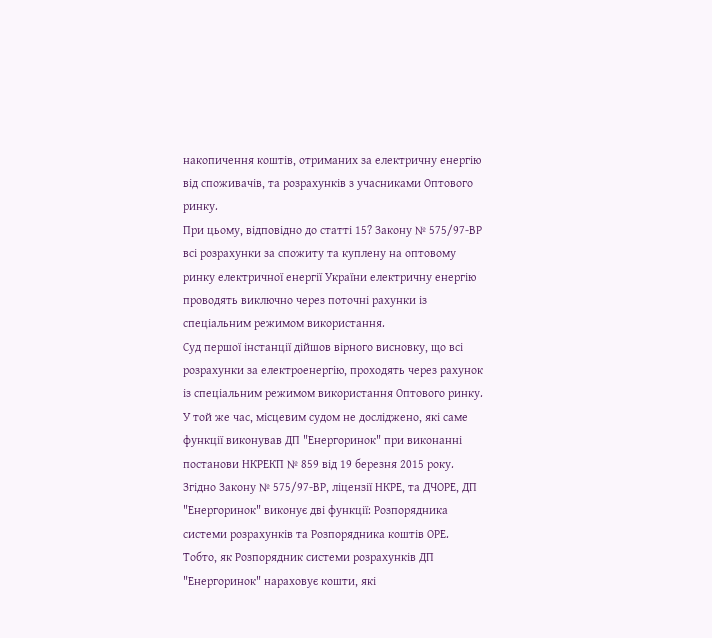накопичення коштів, отриманих за електричну енергію від споживачів, та розрахунків з учасниками Оптового ринку.
При цьому, відповідно до статті 15? Закону № 575/97-ВР всі розрахунки за спожиту та куплену на оптовому ринку електричної енергії України електричну енергію проводять виключно через поточні рахунки із спеціальним режимом використання.
Суд першої інстанції дійшов вірного висновку, що всі розрахунки за електроенергію, проходять через рахунок із спеціальним режимом використання Оптового ринку.
У той же час, місцевим судом не досліджено, які саме функції виконував ДП "Енергоринок" при виконанні постанови НКРЕКП № 859 від 19 березня 2015 року.
Згідно Закону № 575/97-ВР, ліцензії НКРЕ, та ДЧОРЕ, ДП "Енергоринок" виконує дві функції: Розпорядника системи розрахунків та Розпорядника коштів ОРЕ.
Тобто, як Розпорядник системи розрахунків ДП "Енергоринок" нараховує кошти, які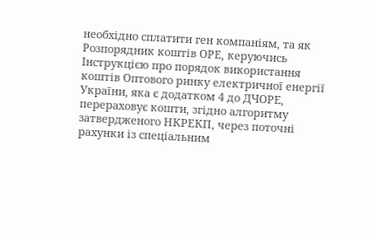необхідно сплатити ген компаніям, та як Розпорядник коштів ОРЕ, керуючись Інструкцією про порядок використання коштів Оптового ринку електричної енергії України, яка є додатком 4 до ДЧОРЕ, перераховує кошти, згідно алгоритму затвердженого НКРЕКП, через поточні рахунки із спеціальним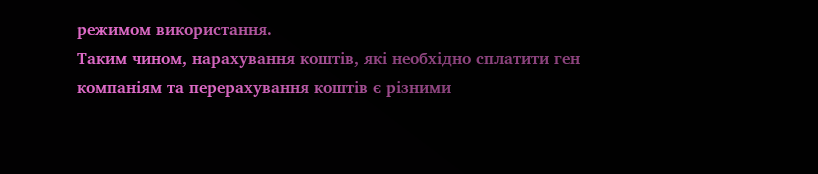режимом використання.
Таким чином, нарахування коштів, які необхідно сплатити ген компаніям та перерахування коштів є різними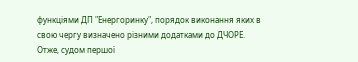функціями ДП "Енергоринку", порядок виконання яких в свою чергу визначено різними додатками до ДЧОРЕ.
Отже, судом першої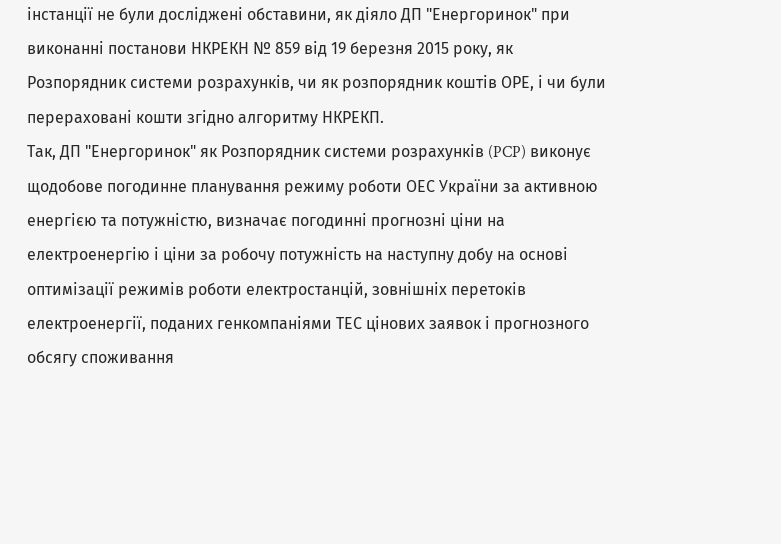інстанції не були досліджені обставини, як діяло ДП "Енергоринок" при виконанні постанови НКРЕКН № 859 від 19 березня 2015 року, як Розпорядник системи розрахунків, чи як розпорядник коштів ОРЕ, і чи були перераховані кошти згідно алгоритму НКРЕКП.
Так, ДП "Енергоринок" як Розпорядник системи розрахунків (PCP) виконує щодобове погодинне планування режиму роботи ОЕС України за активною енергією та потужністю, визначає погодинні прогнозні ціни на електроенергію і ціни за робочу потужність на наступну добу на основі оптимізації режимів роботи електростанцій, зовнішніх перетоків електроенергії, поданих генкомпаніями ТЕС цінових заявок і прогнозного обсягу споживання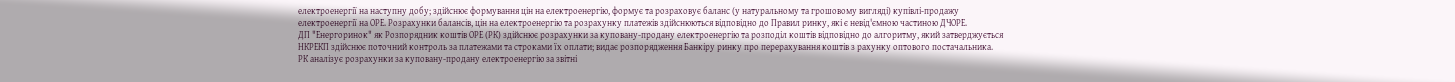електроенергії на наступну добу; здійснює формування цін на електроенергію, формує та розраховує баланс (у натуральному та грошовому вигляді) купівлі-продажу електроенергії на ОРЕ. Розрахунки балансів, цін на електроенергію та розрахунку платежів здійснюються відповідно до Правил ринку, які є невід'ємною частиною ДЧОРЕ.
ДП "Енергоринок" як Розпорядник коштів ОРЕ (РК) здійснює розрахунки за куповану-продану електроенергію та розподіл коштів відповідно до алгоритму, який затверджується НКРЕКП здійснює поточний контроль за платежами та строками їх оплати; видає розпорядження Банкіру ринку про перерахування коштів з рахунку оптового постачальника. РК аналізує розрахунки за куповану-продану електроенергію за звітні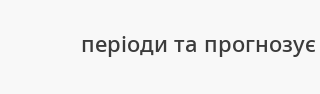періоди та прогнозує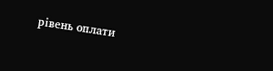рівень оплати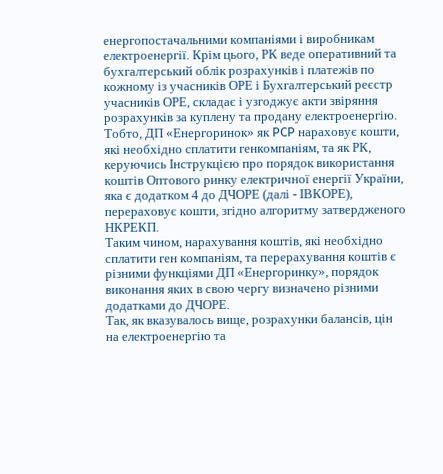енергопостачальними компаніями і виробникам електроенергії. Крім цього, РК веде оперативний та бухгалтерський облік розрахунків і платежів по кожному із учасників ОРЕ і Бухгалтерський реєстр учасників ОРЕ, складає і узгоджує акти звіряння розрахунків за куплену та продану електроенергію.
Тобто, ДП «Енергоринок» як PCP нараховує кошти, які необхідно сплатити генкомпаніям, та як РК, керуючись Інструкцією про порядок використання коштів Оптового ринку електричної енергії України, яка є додатком 4 до ДЧОРЕ (далі - ІВКОРЕ), перераховує кошти, згідно алгоритму затвердженого НКРЕКП.
Таким чином, нарахування коштів, які необхідно сплатити ген компаніям, та перерахування коштів є різними функціями ДП «Енергоринку», порядок виконання яких в свою чергу визначено різними додатками до ДЧОРЕ.
Так, як вказувалось вище, розрахунки балансів, цін на електроенергію та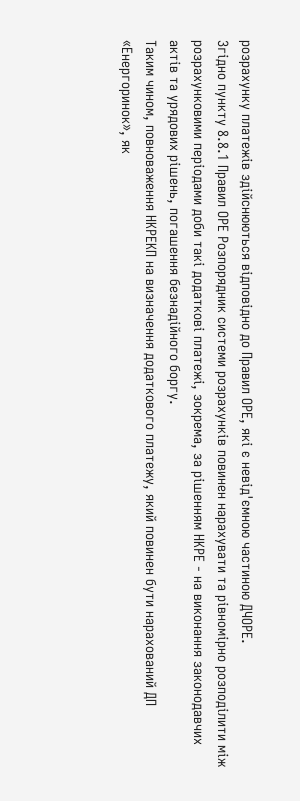розрахунку платежів здійснюються відповідно до Правил ОРЕ, які є невід'ємною частиною ДЧОРЕ.
Згідно пункту 8.8.1 Правил ОРЕ Розпорядник системи розрахунків повинен нарахувати та рівномірно розподілити між розрахунковими періодами доби такі додаткові платежі, зокрема, за рішенням НКРЕ - на виконання законодавчих актів та урядових рішень, погашення безнадійного боргу.
Таким чином, повноваження НКРЕКП на визначення додаткового платежу, який повинен бути нарахований ДП «Енергоринок», як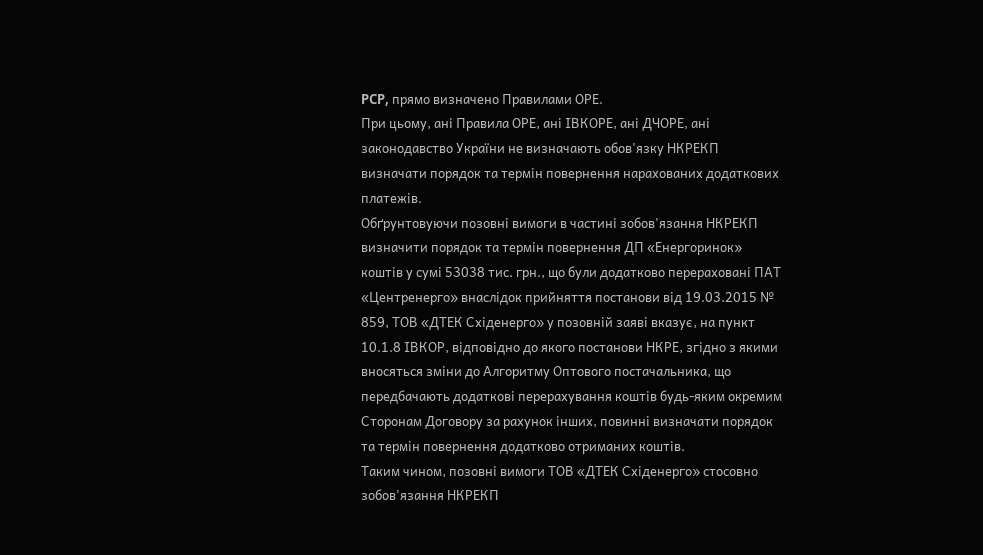PCP, прямо визначено Правилами ОРЕ.
При цьому, ані Правила ОРЕ, ані ІВКОРЕ, ані ДЧОРЕ, ані законодавство України не визначають обов'язку НКРЕКП визначати порядок та термін повернення нарахованих додаткових платежів.
Обґрунтовуючи позовні вимоги в частині зобов'язання НКРЕКП визначити порядок та термін повернення ДП «Енергоринок» коштів у сумі 53038 тис. грн., що були додатково перераховані ПАТ «Центренерго» внаслідок прийняття постанови від 19.03.2015 № 859, ТОВ «ДТЕК Східенерго» у позовній заяві вказує, на пункт 10.1.8 ІВКОР, відповідно до якого постанови НКРЕ, згідно з якими вносяться зміни до Алгоритму Оптового постачальника, що передбачають додаткові перерахування коштів будь-яким окремим Сторонам Договору за рахунок інших, повинні визначати порядок та термін повернення додатково отриманих коштів.
Таким чином, позовні вимоги ТОВ «ДТЕК Східенерго» стосовно зобов'язання НКРЕКП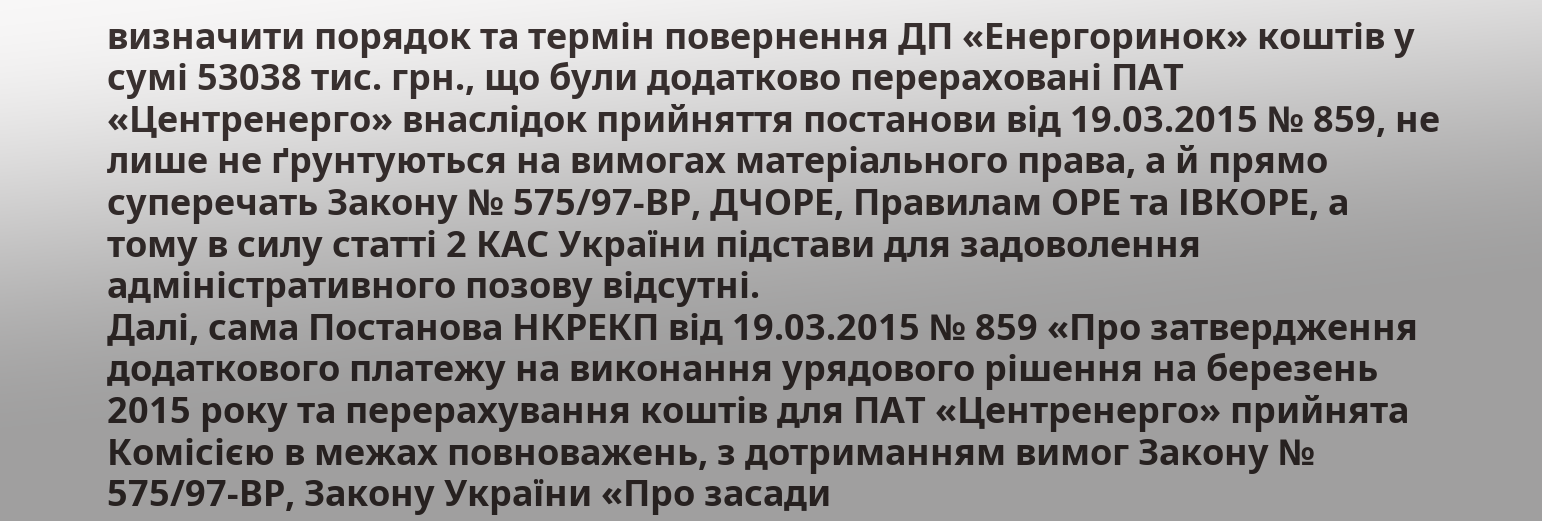визначити порядок та термін повернення ДП «Енергоринок» коштів у сумі 53038 тис. грн., що були додатково перераховані ПАТ «Центренерго» внаслідок прийняття постанови від 19.03.2015 № 859, не лише не ґрунтуються на вимогах матеріального права, а й прямо суперечать Закону № 575/97-ВР, ДЧОРЕ, Правилам ОРЕ та ІВКОРЕ, а тому в силу статті 2 КАС України підстави для задоволення адміністративного позову відсутні.
Далі, сама Постанова НКРЕКП від 19.03.2015 № 859 «Про затвердження додаткового платежу на виконання урядового рішення на березень 2015 року та перерахування коштів для ПАТ «Центренерго» прийнята Комісією в межах повноважень, з дотриманням вимог Закону № 575/97-ВР, Закону України «Про засади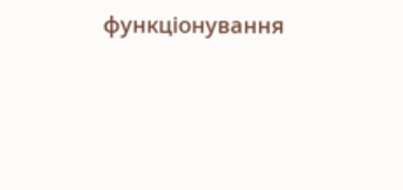функціонування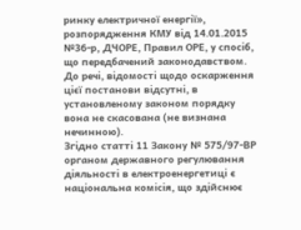ринку електричної енергії», розпорядження КМУ від 14.01.2015 №36-р, ДЧОРЕ, Правил ОРЕ, у спосіб, що передбачений законодавством.
До речі, відомості щодо оскарження цієї постанови відсутні, в установленому законом порядку вона не скасована (не визнана нечинною).
Згідно статті 11 Закону № 575/97-ВР органом державного регулювання діяльності в електроенергетиці є національна комісія, що здійснює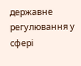державне регулювання у сфері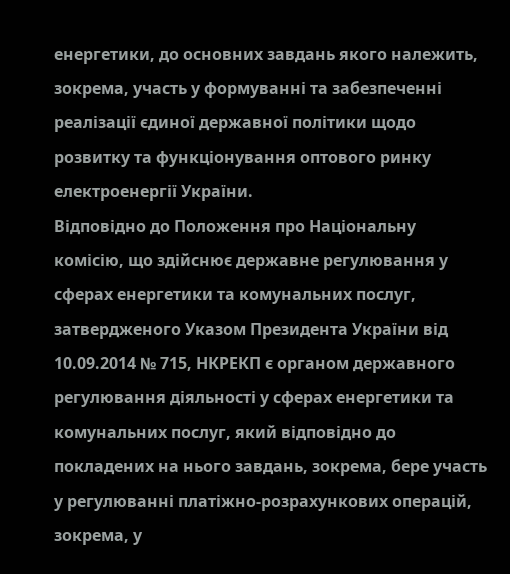енергетики, до основних завдань якого належить, зокрема, участь у формуванні та забезпеченні реалізації єдиної державної політики щодо розвитку та функціонування оптового ринку електроенергії України.
Відповідно до Положення про Національну комісію, що здійснює державне регулювання у сферах енергетики та комунальних послуг, затвердженого Указом Президента України від 10.09.2014 № 715, НКРЕКП є органом державного регулювання діяльності у сферах енергетики та комунальних послуг, який відповідно до покладених на нього завдань, зокрема, бере участь у регулюванні платіжно-розрахункових операцій, зокрема, у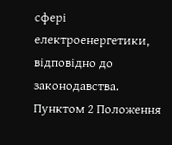сфері електроенергетики, відповідно до законодавства.
Пунктом 2 Положення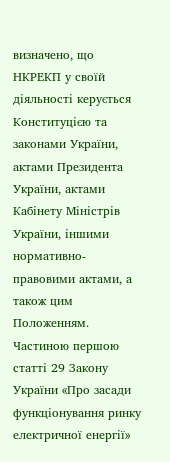визначено, що НКРЕКП у своїй діяльності керується Конституцією та законами України, актами Президента України, актами Кабінету Міністрів України, іншими нормативно-правовими актами, а також цим Положенням.
Частиною першою статті 29 Закону України «Про засади функціонування ринку електричної енергії»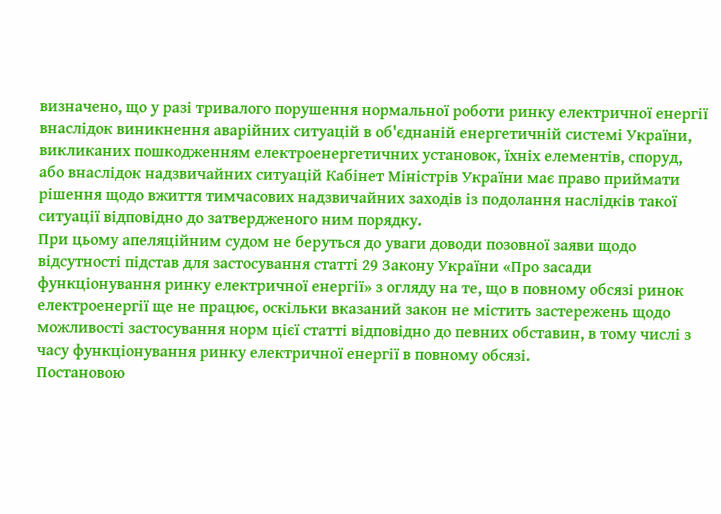визначено, що у разі тривалого порушення нормальної роботи ринку електричної енергії внаслідок виникнення аварійних ситуацій в об'єднаній енергетичній системі України, викликаних пошкодженням електроенергетичних установок, їхніх елементів, споруд, або внаслідок надзвичайних ситуацій Кабінет Міністрів України має право приймати рішення щодо вжиття тимчасових надзвичайних заходів із подолання наслідків такої ситуації відповідно до затвердженого ним порядку.
При цьому апеляційним судом не беруться до уваги доводи позовної заяви щодо відсутності підстав для застосування статті 29 Закону України «Про засади функціонування ринку електричної енергії» з огляду на те, що в повному обсязі ринок електроенергії ще не працює, оскільки вказаний закон не містить застережень щодо можливості застосування норм цієї статті відповідно до певних обставин, в тому числі з часу функціонування ринку електричної енергії в повному обсязі.
Постановою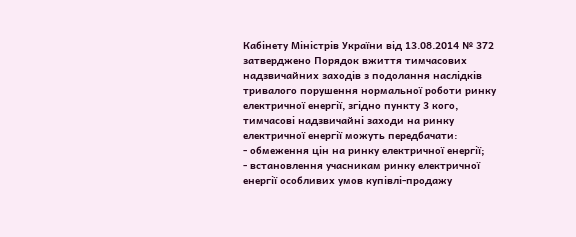Кабінету Міністрів України від 13.08.2014 № 372 затверджено Порядок вжиття тимчасових надзвичайних заходів з подолання наслідків тривалого порушення нормальної роботи ринку електричної енергії, згідно пункту 3 кого, тимчасові надзвичайні заходи на ринку електричної енергії можуть передбачати:
- обмеження цін на ринку електричної енергії;
- встановлення учасникам ринку електричної енергії особливих умов купівлі-продажу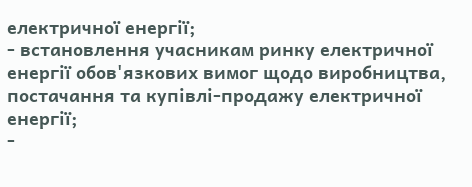електричної енергії;
- встановлення учасникам ринку електричної енергії обов'язкових вимог щодо виробництва, постачання та купівлі-продажу електричної енергії;
-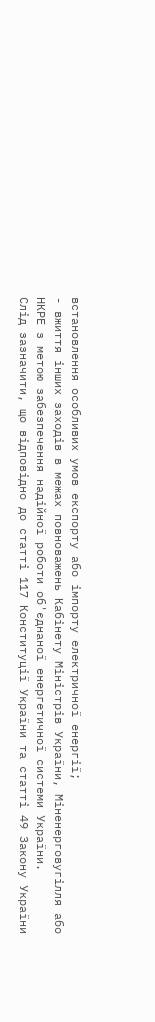встановлення особливих умов експорту або імпорту електричної енергії;
- вжиття інших заходів в межах повноважень Кабінету Міністрів України, Міненерговугілля або НКРЕ з метою забезпечення надійної роботи об'єднаної енергетичної системи України.
Слід зазначити, що відповідно до статті 117 Конституції України та статті 49 Закону України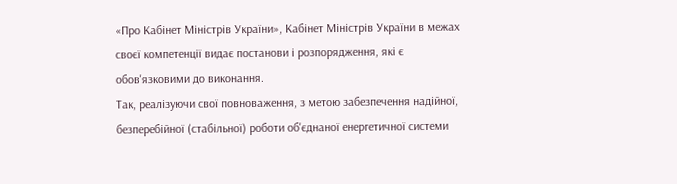«Про Кабінет Міністрів України», Кабінет Міністрів України в межах своєї компетенції видає постанови і розпорядження, які є обов'язковими до виконання.
Так, реалізуючи свої повноваження, з метою забезпечення надійної, безперебійної (стабільної) роботи об'єднаної енергетичної системи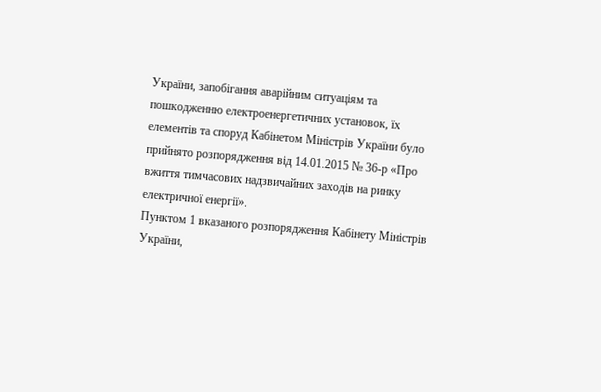України, запобігання аварійним ситуаціям та пошкодженню електроенергетичних установок, їх елементів та споруд Кабінетом Міністрів України було прийнято розпорядження від 14.01.2015 № 36-р «Про вжиття тимчасових надзвичайних заходів на ринку електричної енергії».
Пунктом 1 вказаного розпорядження Кабінету Міністрів України,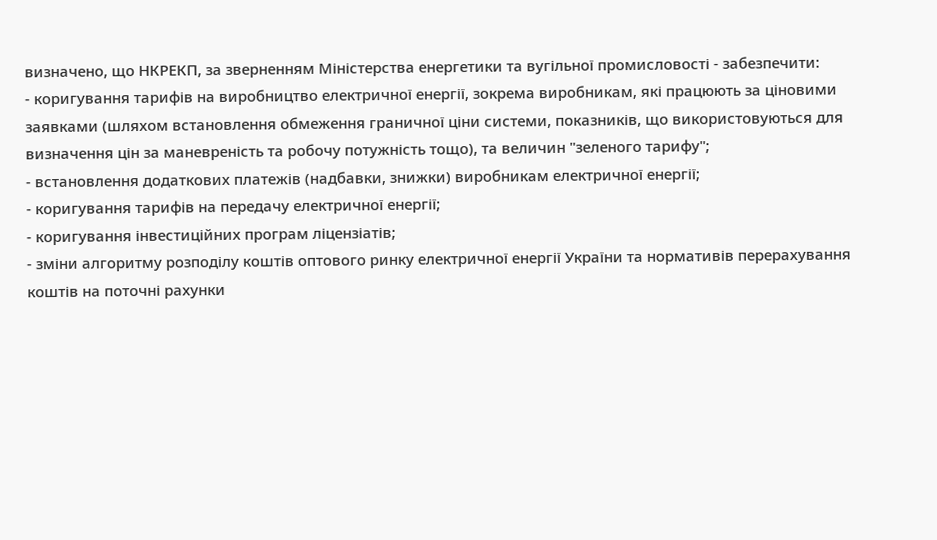визначено, що НКРЕКП, за зверненням Міністерства енергетики та вугільної промисловості - забезпечити:
- коригування тарифів на виробництво електричної енергії, зокрема виробникам, які працюють за ціновими заявками (шляхом встановлення обмеження граничної ціни системи, показників, що використовуються для визначення цін за маневреність та робочу потужність тощо), та величин "зеленого тарифу";
- встановлення додаткових платежів (надбавки, знижки) виробникам електричної енергії;
- коригування тарифів на передачу електричної енергії;
- коригування інвестиційних програм ліцензіатів;
- зміни алгоритму розподілу коштів оптового ринку електричної енергії України та нормативів перерахування коштів на поточні рахунки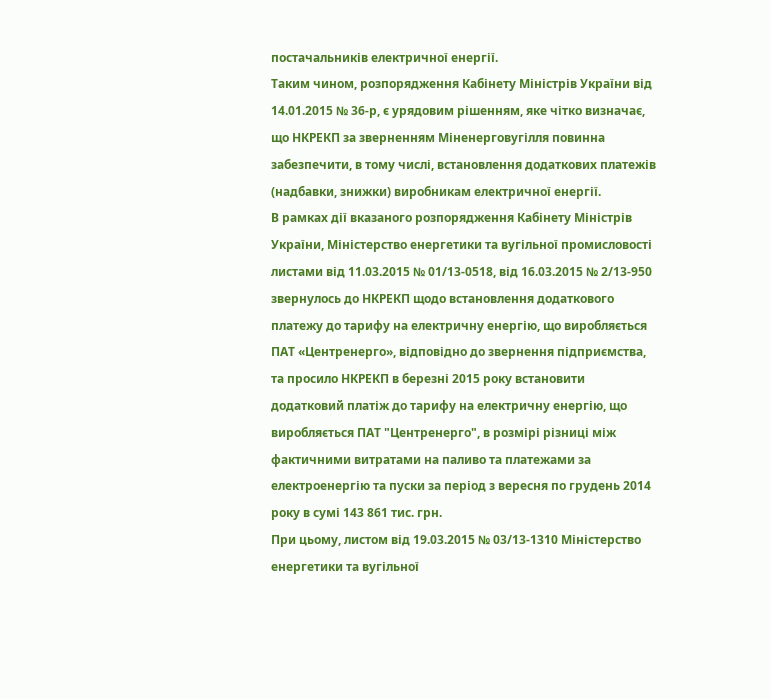постачальників електричної енергії.
Таким чином, розпорядження Кабінету Міністрів України від 14.01.2015 № 36-р, є урядовим рішенням, яке чітко визначає, що НКРЕКП за зверненням Міненерговугілля повинна забезпечити, в тому числі, встановлення додаткових платежів (надбавки, знижки) виробникам електричної енергії.
В рамках дії вказаного розпорядження Кабінету Міністрів України, Міністерство енергетики та вугільної промисловості листами від 11.03.2015 № 01/13-0518, від 16.03.2015 № 2/13-950 звернулось до НКРЕКП щодо встановлення додаткового платежу до тарифу на електричну енергію, що виробляється ПАТ «Центренерго», відповідно до звернення підприємства, та просило НКРЕКП в березні 2015 року встановити додатковий платіж до тарифу на електричну енергію, що виробляється ПАТ "Центренерго", в розмірі різниці між фактичними витратами на паливо та платежами за електроенергію та пуски за період з вересня по грудень 2014 року в сумі 143 861 тис. грн.
При цьому, листом від 19.03.2015 № 03/13-1310 Міністерство енергетики та вугільної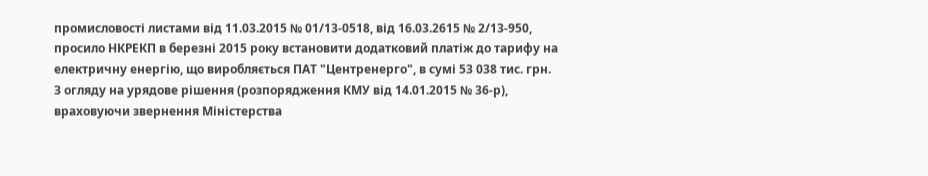промисловості листами від 11.03.2015 № 01/13-0518, від 16.03.2615 № 2/13-950, просило НКРЕКП в березні 2015 року встановити додатковий платіж до тарифу на електричну енергію, що виробляється ПАТ "Центренерго", в сумі 53 038 тис. грн.
З огляду на урядове рішення (розпорядження КМУ від 14.01.2015 № 36-р), враховуючи звернення Міністерства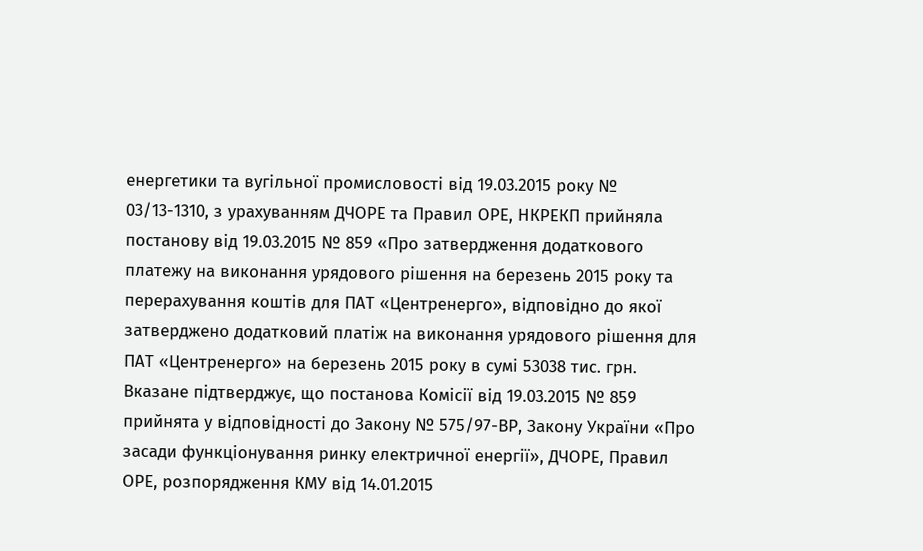енергетики та вугільної промисловості від 19.03.2015 року № 03/13-1310, з урахуванням ДЧОРЕ та Правил ОРЕ, НКРЕКП прийняла постанову від 19.03.2015 № 859 «Про затвердження додаткового платежу на виконання урядового рішення на березень 2015 року та перерахування коштів для ПАТ «Центренерго», відповідно до якої затверджено додатковий платіж на виконання урядового рішення для ПАТ «Центренерго» на березень 2015 року в сумі 53038 тис. грн.
Вказане підтверджує, що постанова Комісії від 19.03.2015 № 859 прийнята у відповідності до Закону № 575/97-ВР, Закону України «Про засади функціонування ринку електричної енергії», ДЧОРЕ, Правил ОРЕ, розпорядження КМУ від 14.01.2015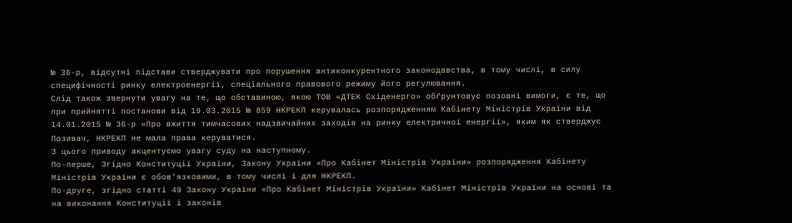№ 36-р, відсутні підстави стверджувати про порушення антиконкурентного законодавства, в тому числі, в силу специфічності ринку електроенергії, спеціального правового режиму його регулювання.
Слід також звернути увагу на те, що обставиною, якою ТОВ «ДТЕК Східенерго» обґрунтовує позовні вимоги, є те, що при прийнятті постанови від 19.03.2015 № 859 НКРЕКП керувалась розпорядженням Кабінету Міністрів України від 14.01.2015 № 36-р «Про вжиття тимчасових надзвичайних заходів на ринку електричної енергії», яким як стверджує Позивач, НКРЕКП не мала права керуватися.
З цього приводу акцентуємо увагу суду на наступному.
По-перше, Згідно Конституції України, Закону України «Про Кабінет Міністрів України» розпорядження Кабінету Міністрів України є обов'язковими, в тому числі і для НКРЕКП.
По-друге, згідно статті 49 Закону України «Про Кабінет Міністрів України» Кабінет Міністрів України на основі та на виконання Конституції і законів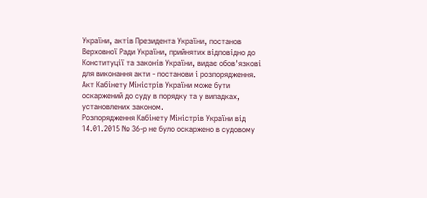України, актів Президента України, постанов Верховної Ради України, прийнятих відповідно до Конституції та законів України, видає обов'язкові для виконання акти - постанови і розпорядження. Акт Кабінету Міністрів України може бути оскаржений до суду в порядку та у випадках, установлених законом.
Розпорядження Кабінету Міністрів України від 14.01.2015 № 36-р не було оскаржено в судовому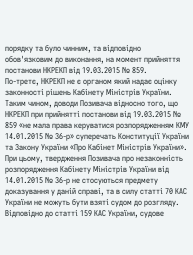порядку та було чинним, та відповідно обов'язковим до виконання, на момент прийняття постанови НКРЕКП від 19.03.2015 № 859.
По-третє, НКРЕКП не є органом який надає оцінку законності рішень Кабінету Міністрів України.
Таким чином, доводи Позивача відносно того, що НКРЕКП при прийнятті постанови від 19.03.2015 № 859 «не мала права керуватися розпорядженням КМУ 14.01.2015 № 36-р» суперечать Конституції України та Закону України «Про Кабінет Міністрів України».
При цьому, твердження Позивача про незаконність розпорядження Кабінету Міністрів України від 14.01.2015 № 36-р не стосуються предмету доказування у даній справі, та в силу статті 70 КАС України не можуть бути взяті судом до розгляду.
Відповідно до статті 159 КАС України, судове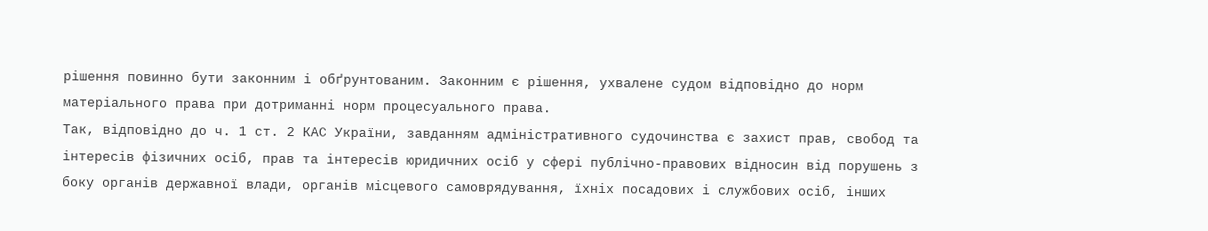рішення повинно бути законним і обґрунтованим. Законним є рішення, ухвалене судом відповідно до норм матеріального права при дотриманні норм процесуального права.
Так, відповідно до ч. 1 ст. 2 КАС України, завданням адміністративного судочинства є захист прав, свобод та інтересів фізичних осіб, прав та інтересів юридичних осіб у сфері публічно-правових відносин від порушень з боку органів державної влади, органів місцевого самоврядування, їхніх посадових і службових осіб, інших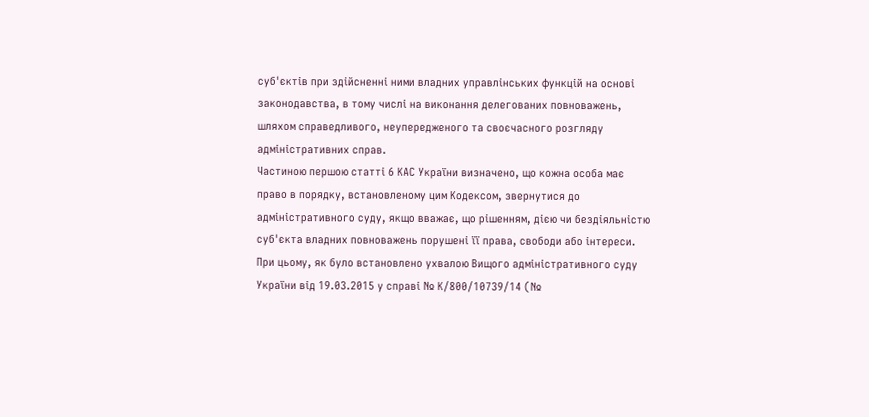суб'єктів при здійсненні ними владних управлінських функцій на основі законодавства, в тому числі на виконання делегованих повноважень, шляхом справедливого, неупередженого та своєчасного розгляду адміністративних справ.
Частиною першою статті 6 КАС України визначено, що кожна особа має право в порядку, встановленому цим Кодексом, звернутися до адміністративного суду, якщо вважає, що рішенням, дією чи бездіяльністю суб'єкта владних повноважень порушені її права, свободи або інтереси.
При цьому, як було встановлено ухвалою Вищого адміністративного суду України від 19.03.2015 у справі № К/800/10739/14 (№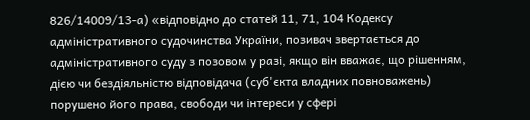826/14009/13-а) «відповідно до статей 11, 71, 104 Кодексу адміністративного судочинства України, позивач звертається до адміністративного суду з позовом у разі, якщо він вважає, що рішенням, дією чи бездіяльністю відповідача (суб'єкта владних повноважень) порушено його права, свободи чи інтереси у сфері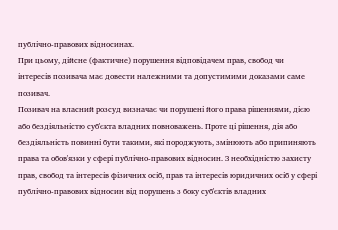публічно-правових відносинах.
При цьому, дійсне (фактичне) порушення відповідачем прав, свобод чи інтересів позивача має довести належними та допустимими доказами саме позивач.
Позивач на власний розсуд визначає чи порушені його права рішеннями, дією або бездіяльністю суб'єкта владних повноважень. Проте ці рішення, дія або бездіяльність повинні бути такими, які породжують, змінюють або припиняють права та обов'язки у сфері публічно-правових відносин. З необхідністю захисту прав, свобод та інтересів фізичних осіб, прав та інтересів юридичних осіб у сфері публічно-правових відносин від порушень з боку суб'єктів владних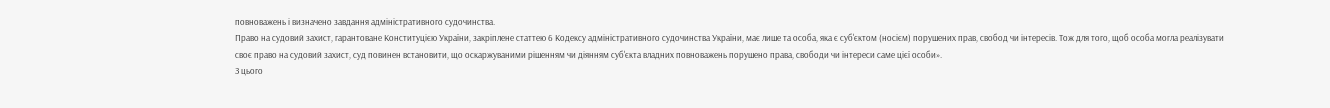повноважень і визначено завдання адміністративного судочинства.
Право на судовий захист, гарантоване Конституцією України, закріплене статтею 6 Кодексу адміністративного судочинства України, має лише та особа, яка є суб'єктом (носієм) порушених прав, свобод чи інтересів. Тож для того, щоб особа могла реалізувати своє право на судовий захист, суд повинен встановити, що оскаржуваними рішенням чи діянням суб'єкта владних повноважень порушено права, свободи чи інтереси саме цієї особи».
З цього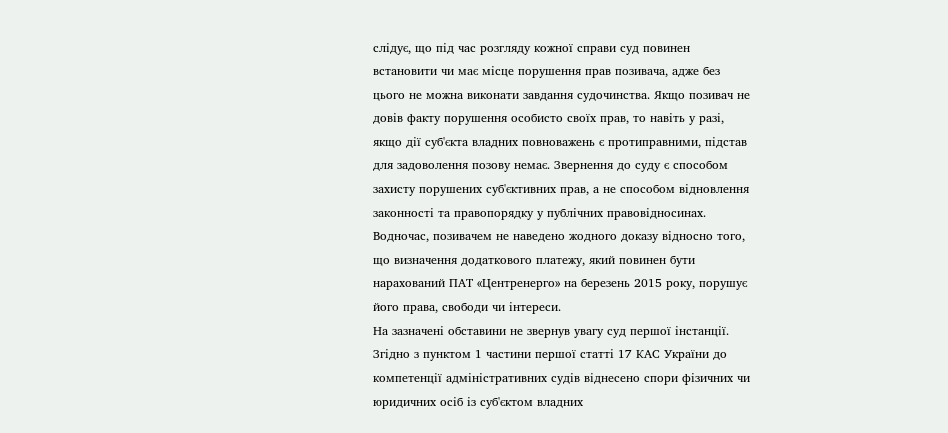слідує, що під час розгляду кожної справи суд повинен встановити чи має місце порушення прав позивача, адже без цього не можна виконати завдання судочинства. Якщо позивач не довів факту порушення особисто своїх прав, то навіть у разі, якщо дії суб'єкта владних повноважень є протиправними, підстав для задоволення позову немає. Звернення до суду є способом захисту порушених суб'єктивних прав, а не способом відновлення законності та правопорядку у публічних правовідносинах.
Водночас, позивачем не наведено жодного доказу відносно того, що визначення додаткового платежу, який повинен бути нарахований ПАТ «Центренерго» на березень 2015 року, порушує його права, свободи чи інтереси.
На зазначені обставини не звернув увагу суд першої інстанції.
Згідно з пунктом 1 частини першої статті 17 КАС України до компетенції адміністративних судів віднесено спори фізичних чи юридичних осіб із суб'єктом владних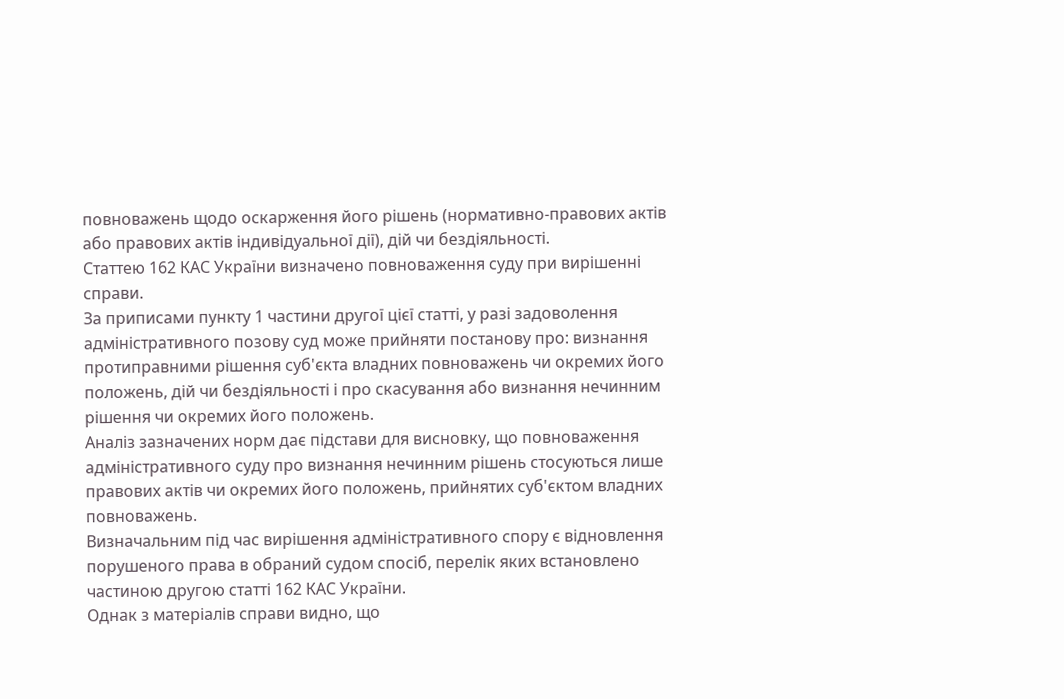повноважень щодо оскарження його рішень (нормативно-правових актів або правових актів індивідуальної дії), дій чи бездіяльності.
Статтею 162 КАС України визначено повноваження суду при вирішенні справи.
За приписами пункту 1 частини другої цієї статті, у разі задоволення адміністративного позову суд може прийняти постанову про: визнання протиправними рішення суб'єкта владних повноважень чи окремих його положень, дій чи бездіяльності і про скасування або визнання нечинним рішення чи окремих його положень.
Аналіз зазначених норм дає підстави для висновку, що повноваження адміністративного суду про визнання нечинним рішень стосуються лише правових актів чи окремих його положень, прийнятих суб'єктом владних повноважень.
Визначальним під час вирішення адміністративного спору є відновлення порушеного права в обраний судом спосіб, перелік яких встановлено частиною другою статті 162 КАС України.
Однак з матеріалів справи видно, що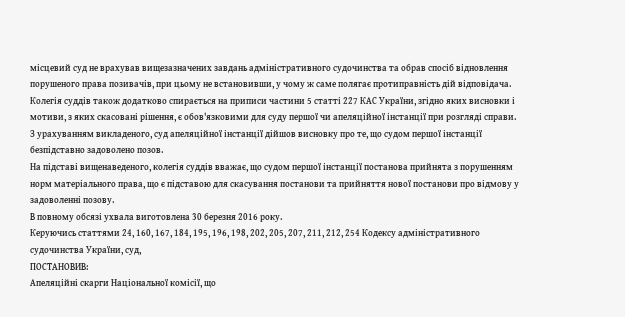місцевий суд не врахував вищезазначених завдань адміністративного судочинства та обрав спосіб відновлення порушеного права позивачів, при цьому не встановивши, у чому ж саме полягає протиправність дій відповідача.
Колегія суддів також додатково спирається на приписи частини 5 статті 227 КАС України, згідно яких висновки і мотиви, з яких скасовані рішення, є обов'язковими для суду першої чи апеляційної інстанції при розгляді справи.
З урахуванням викладеного, суд апеляційної інстанції дійшов висновку про те, що судом першої інстанції безпідставно задоволено позов.
На підставі вищенаведеного, колегія суддів вважає, що судом першої інстанції постанова прийнята з порушенням норм матеріального права, що є підставою для скасування постанови та прийняття нової постанови про відмову у задоволенні позову.
В повному обсязі ухвала виготовлена 30 березня 2016 року.
Керуючись статтями 24, 160, 167, 184, 195, 196, 198, 202, 205, 207, 211, 212, 254 Кодексу адміністративного судочинства України, суд,
ПОСТАНОВИВ:
Апеляційні скарги Національної комісії, що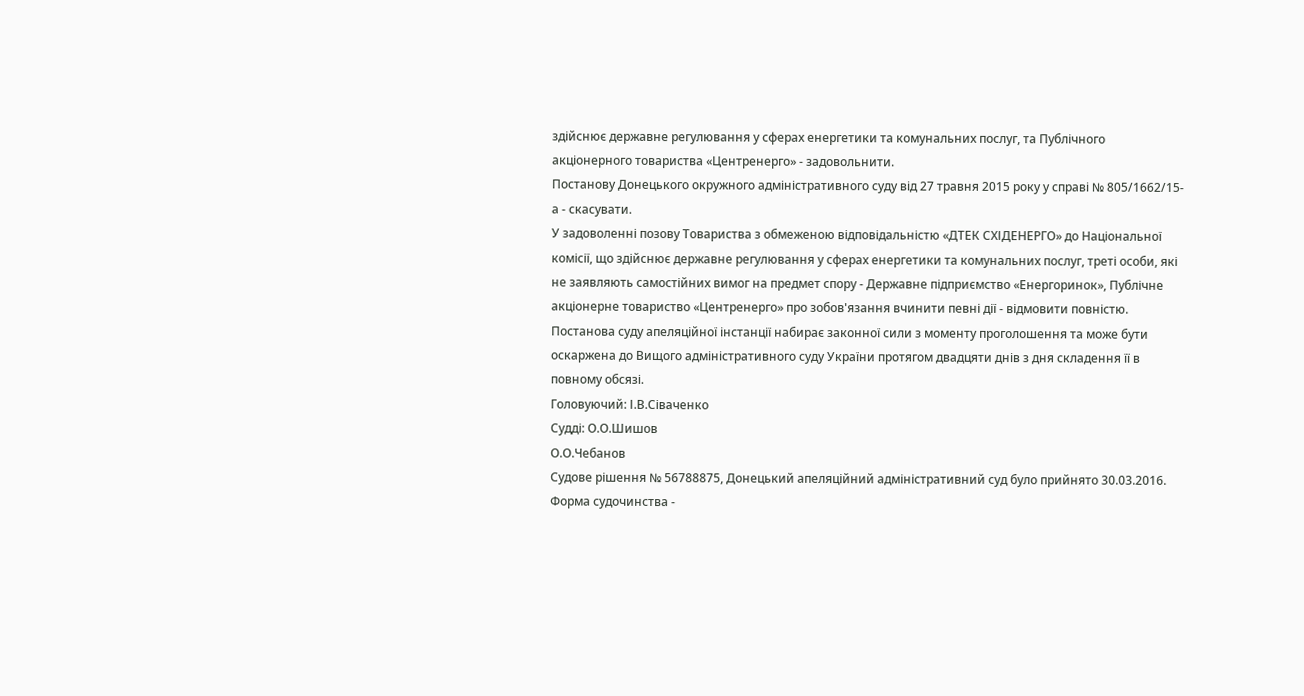здійснює державне регулювання у сферах енергетики та комунальних послуг, та Публічного акціонерного товариства «Центренерго» - задовольнити.
Постанову Донецького окружного адміністративного суду від 27 травня 2015 року у справі № 805/1662/15-а - скасувати.
У задоволенні позову Товариства з обмеженою відповідальністю «ДТЕК СХІДЕНЕРГО» до Національної комісії, що здійснює державне регулювання у сферах енергетики та комунальних послуг, треті особи, які не заявляють самостійних вимог на предмет спору - Державне підприємство «Енергоринок», Публічне акціонерне товариство «Центренерго» про зобов'язання вчинити певні дії - відмовити повністю.
Постанова суду апеляційної інстанції набирає законної сили з моменту проголошення та може бути оскаржена до Вищого адміністративного суду України протягом двадцяти днів з дня складення її в повному обсязі.
Головуючий: І.В.Сіваченко
Судді: О.О.Шишов
О.О.Чебанов
Судове рішення № 56788875, Донецький апеляційний адміністративний суд було прийнято 30.03.2016. Форма судочинства -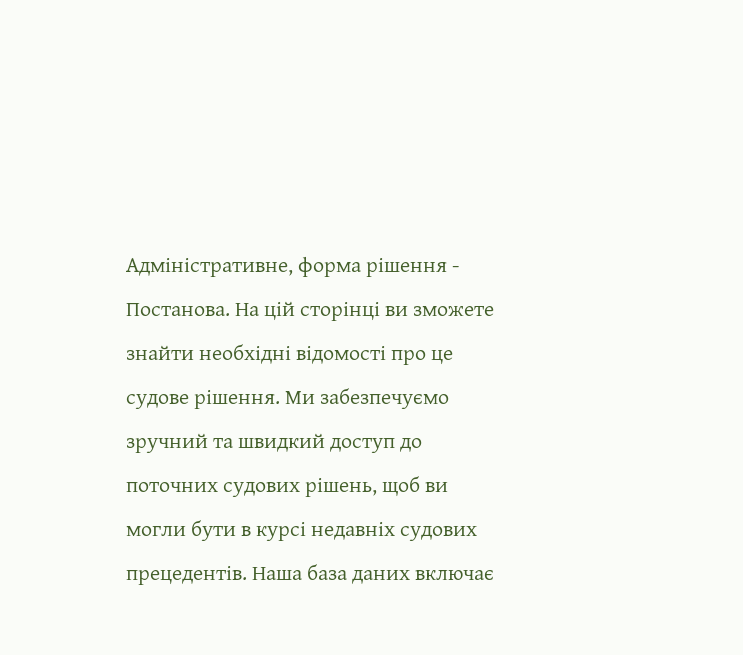Адміністративне, форма рішення - Постанова. На цій сторінці ви зможете знайти необхідні відомості про це судове рішення. Ми забезпечуємо зручний та швидкий доступ до поточних судових рішень, щоб ви могли бути в курсі недавніх судових прецедентів. Наша база даних включає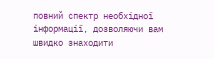повний спектр необхідної інформації, дозволяючи вам швидко знаходити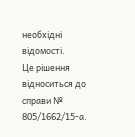необхідні відомості.
Це рішення відноситься до справи № 805/1662/15-а.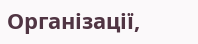Організації,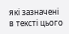які зазначені в тексті цього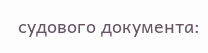судового документа: